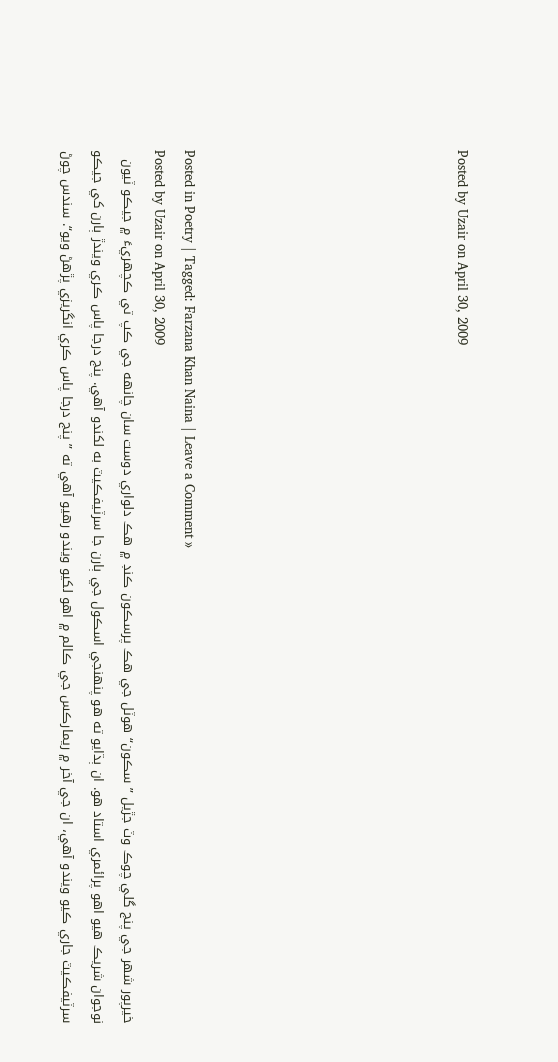Posted by Uzair on April 30, 2009








Posted in Poetry | Tagged: Farzana Khan Naina | Leave a Comment »
Posted by Uzair on April 30, 2009
خيرپور شهر جي پنج گلي چوڪ وٽ جڙيل ”سڪون“ هوٽل جي هڪ پرسڪون ڪنڊ ۾ هڪ دلواري دوست سان چانهه جي ڪپ تي ڪچهريءَ ۾ جيڪو ٽيون نوجوان شريڪ هيو اهو پرائمري استاد هو. ان ٻڌايو ته هو پنهنجي اسڪول جي ٻارن جا سرٽيفڪيٽ به لکندو آهي. پنج درجا پاس ڪري ويندڙ ٻارن کي جيڪو سرٽيفڪيٽ جاري ڪيو ويندو آهي، ان جي آخر ۾ ريمارڪس جي ڪالم ۾ اهو لکيو ويندو رهيو آهي ته ” پنج درجا پاس ڪري انگريزي پڙهڻ ويو“. سندس چوڻ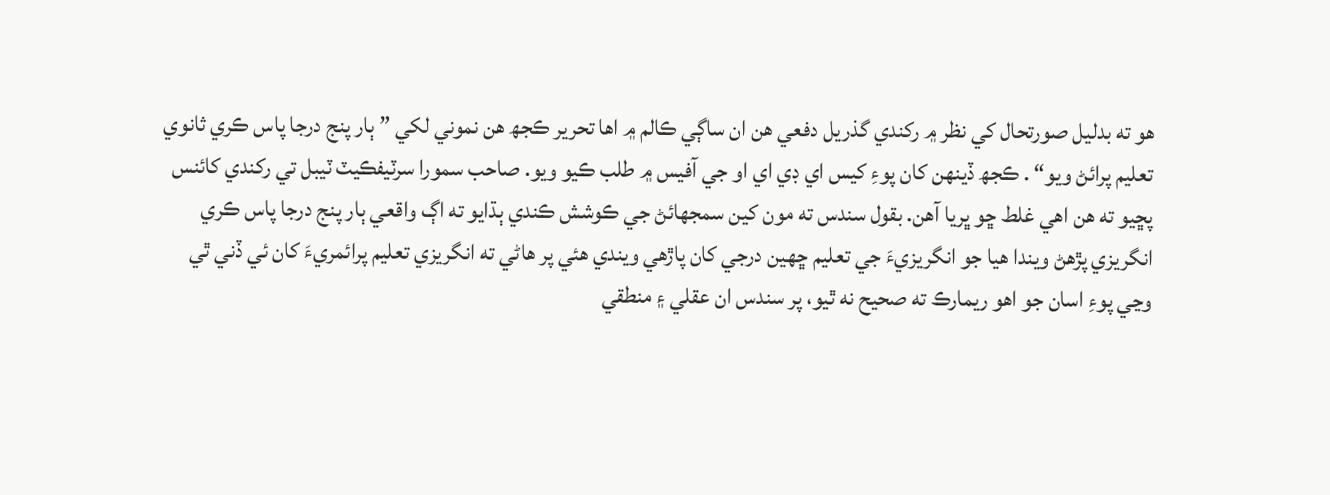هو ته بدليل صورتحال کي نظر ۾ رکندي گذريل دفعي هن ان ساڳي ڪالم ۾ اها تحرير ڪجھ هن نموني لکي ” ٻار پنج درجا پاس ڪري ثانوي تعليم پرائڻ ويو“ . ڪجھ ڏينهن کان پوءِ کيس اي ڊي اي او جي آفيس ۾ طلب ڪيو ويو. صاحب سمورا سرٽيفڪيٽ ٽيبل تي رکندي کائنس پڇيو ته هن اهي غلط ڇو ڀريا آهن. بقول سندس ته مون کين سمجھائڻ جي ڪوشش ڪندي ٻڌايو ته اڳ واقعي ٻار پنج درجا پاس ڪري انگريزي پڙهڻ ويندا هيا جو انگريزيءَ جي تعليم ڇهين درجي کان پاڙهي ويندي هئي پر هاڻي ته انگريزي تعليم پرائمريءَ کان ئي ڏني ٿي وڃي پوءِ اسان جو اهو ريمارڪ ته صحيح نه ٿيو، پر سندس ان عقلي ۽ منطقي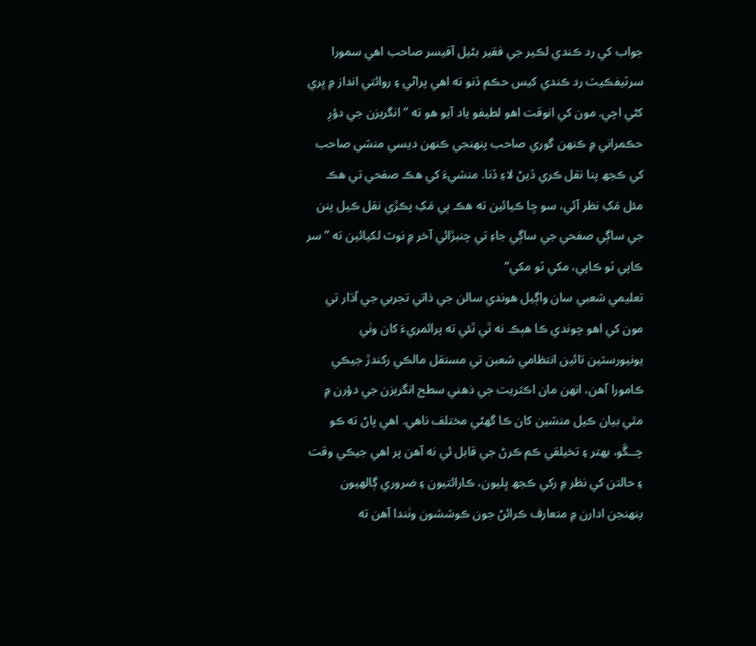جواب کي رد ڪندي لڪير جي فقير بڻيل آفيسر صاحب اهي سمورا سرٽيفڪيٽ رد ڪندي کيس حڪم ڏنو ته اهي پراڻي ۽ روائتي انداز ۾ ڀري کڻي اچي. مون کي انوقت اهو لطيفو ياد آيو هو ته ” انگريزن جي دؤرِ حڪمراني ۾ ڪنهن گوري صاحب پنهنجي ڪنهن ديسي منشي صاحب کي ڪجھ پنا نقل ڪري ڏيڻ لاءِ ڏنا. منشيءَ کي هڪ صفحي تي هڪ مئل مَکِ نظر آئي، سو ڇا ڪيائين ته هڪ ٻي مَکِ پڪڙي نقل ڪيل پنن جي ساڳي صفحي جي ساڳي جاءِ تي چنبڙائي آخر ۾ نوٽ لکيائين ته ” سر ڪاپي ٽو ڪاپي، مکي ٽو مکي“
تعليمي شعبي سان واڳيل هوندي سالن جي ذاتي تجربي جي آڌار تي مون کي اهو چوندي ڪا هٻڪ نه ٿي ٿئي ته پرائمريءَ کان وٺي يونيورسٽين تائين انتظامي شعبن تي مستقل مالڪي رکندڙ جيڪي ڪامورا آهن، انهن مان اڪثريت جي ذهني سطح انگريزن جي دؤرن ۾ مٿي بيان ڪيل منشين کان ڪا گھڻي مختلف ناهي. اهي پاڻ ته ڪو چــڱو، بهتر ۽ تخيلقي ڪم ڪرڻ جي قابل ئي نه آهن پر اهي جيڪي وقت ۽ حالتن کي نظر ۾ رکي ڪجھ ڀليون، ڪارائتيون ۽ ضروري ڳالهيون پنهنجن ادارن ۾ متعارف ڪرائڻ جون ڪوششون وٺندا آهن ته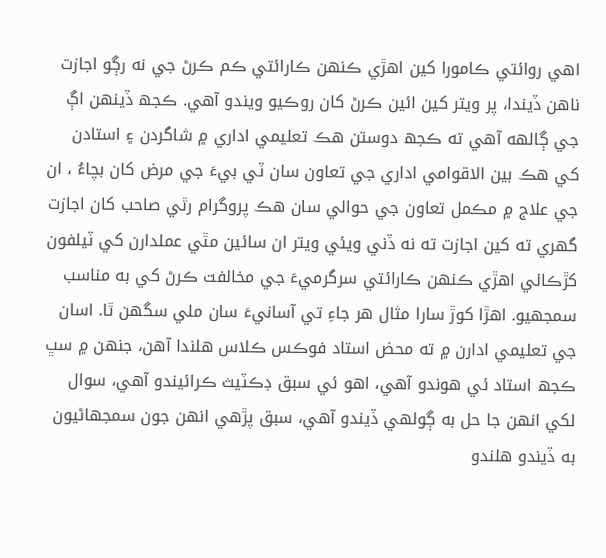اهي روائتي ڪامورا کين اهڙي ڪنهن ڪارائتي ڪم ڪرڻ جي نه رڳو اجازت ناهن ڏيندا، پر ويتر کين ائين ڪرڻ کان روڪيو ويندو آهي. ڪجھ ڏينهن اڳ جي ڳالهه آهي ته ڪجھ دوستن هڪ تعليمي اداري ۾ شاگردن ۽ استادن کي هڪ بين الاقوامي اداري جي تعاون سان ٽي بيءَ جي مرض کان بچاءُ ، ان جي علاج ۾ مڪمل تعاون جي حوالي سان هڪ پروگرام رٿي صاحب کان اجازت گھري ته کين اجازت ته نه ڏني ويئي ويتر ان سائين مٿي عملدارن کي ٽيلفون کڙڪائي اهڙي ڪنهن ڪارائتي سرگرميءَ جي مخالفت ڪرڻ کي به مناسب سمجھيو. اهڙا کوڙ سارا مثال هر جاءِ تي آسانيءَ سان ملي سگھن ٿا. اسان جي تعليمي ادارن ۾ ته محض استاد فوڪس ڪلاس هلندا آهن، جنهن ۾ سڀ ڪجھ استاد ئي هوندو آهي، اهو ئي سبق ڊڪٽيث ڪرائيندو آهي، سوال لکي انهن جا حل به ڳولهي ڏيندو آهي، سبق پڙهي انهن جون سمجھاڻيون به ڏيندو هلندو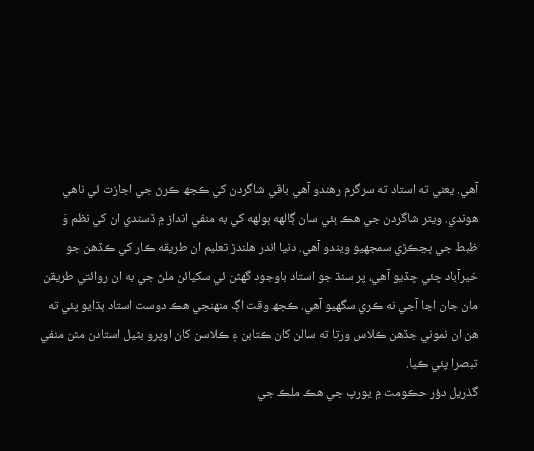آهي. يعني ته استاد ته سرگرم رهندو آهي باقي شاگردن کي ڪجھ ڪرڻ جي اجازت ئي ناهي هوندي. ويتر شاگردن جي هڪ ٻئي سان ڳالهه ٻولهه کي به منفي انداز ۾ ڏسندي ان کي نظم وَ ظبط جي ڀڃڪڙي سمجھيو ويندو آهي. دنيا اندر هلندڙ تعليم ان طريقه ڪار کي ڪڏهن جو خيرآباد چئي ڇڏيو آهي، پر سنڌ جو استاد باوجود گھڻن ئي سکيائن ملڻ جي به ان روائتي طريقن مان جان اڃا آجي نه ڪري سگھيو آهي. ڪجھ وقت اڳ منهنجي هڪ دوست استاد ٻڌايو پئي ته هن ان نموني جڏهن ڪلاس ورتا ته سالن کان ڪتابن ۽ ڪلاسن کان اوپرو بڻيل استادن مٿن منفي تبصرا پئي ڪيا.
گذريل دؤر حڪومت ۾ يورپ جي هڪ ملڪ جي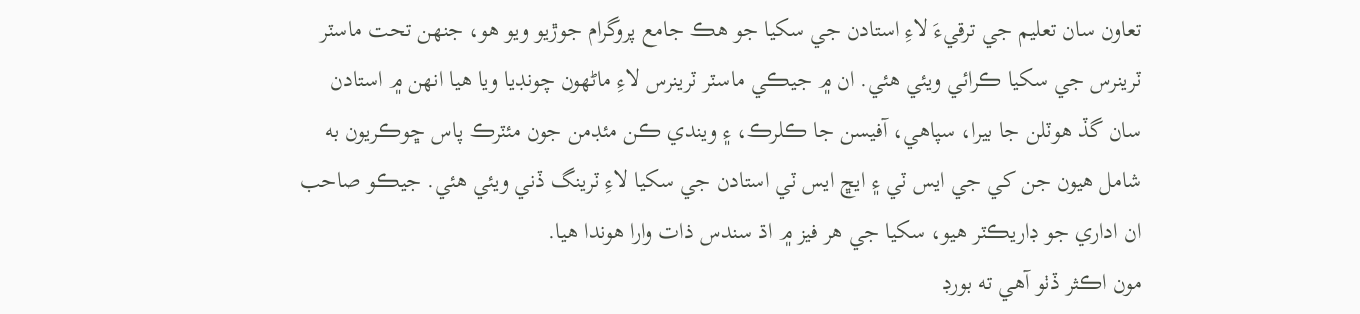تعاون سان تعليم جي ترقيءَ لاءِ استادن جي سکيا جو هڪ جامع پروگرام جوڙيو ويو هو، جنهن تحت ماسٽر ٽرينرس جي سکيا ڪرائي ويئي هئي. ان ۾ جيڪي ماسٽر ٽرينرس لاءِ ماڻهون چونڊيا ويا هيا انهن ۾ استادن سان گڏ هوٽلن جا بيرا، سپاهي، آفيسن جا ڪلرڪ، ۽ ويندي ڪن مئڊمن جون مئٽرڪ پاس ڇوڪريون به شامل هيون جن کي جي ايس ٽي ۽ ايڇ ايس ٽي استادن جي سکيا لاءِ ٽرينگ ڏني ويئي هئي. جيڪو صاحب ان اداري جو ڊاريڪٽر هيو، سکيا جي هر فيز ۾ اڌ سندس ذات وارا هوندا هيا.
مون اڪثر ڏٺو آهي ته بورڊ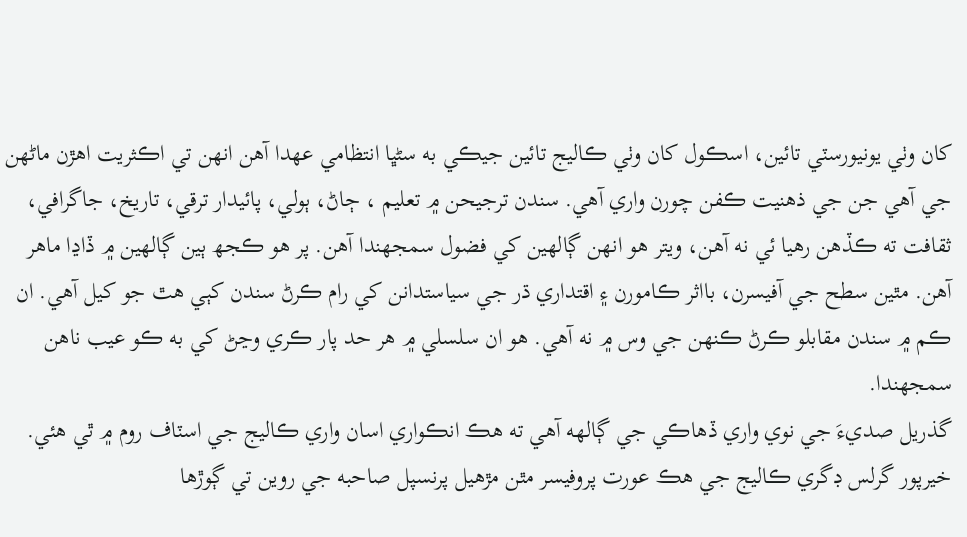کان وٺي يونيورسٽي تائين، اسڪول کان وٺي ڪاليج تائين جيڪي به سڻڀا انتظامي عهدا آهن انهن تي اڪثريت اهڙن ماڻهن جي آهي جن جي ذهنيت ڪفن چورن واري آهي. سندن ترجيحن ۾ تعليم ، ڄاڻ، ٻولي، پائيدار ترقي، تاريخ، جاگرافي، ثقافت ته ڪڏهن رهيا ئي نه آهن، ويتر هو انهن ڳالهين کي فضول سمجھندا آهن. پر هو ڪجھ ٻين ڳالهين ۾ ڏاڍا ماهر آهن. مٿين سطح جي آفيسرن، بااثر ڪامورن ۽ اقتداري ڌر جي سياستدانن کي رام ڪرڻ سندن کٻي هٿ جو کيل آهي. ان ڪم ۾ سندن مقابلو ڪرڻ ڪنهن جي وس ۾ نه آهي. هو ان سلسلي ۾ هر حد پار ڪري وڃڻ کي به ڪو عيب ناهن سمجھندا.
گذريل صديءَ جي نوي واري ڏهاڪي جي ڳالهه آهي ته هڪ انڪواري اسان واري ڪاليج جي اسٽاف روم ۾ ٿي هئي. خيرپور گرلس ڊگري ڪاليج جي هڪ عورت پروفيسر مٿن مڙهيل پرنسپل صاحبه جي روين تي ڳوڙها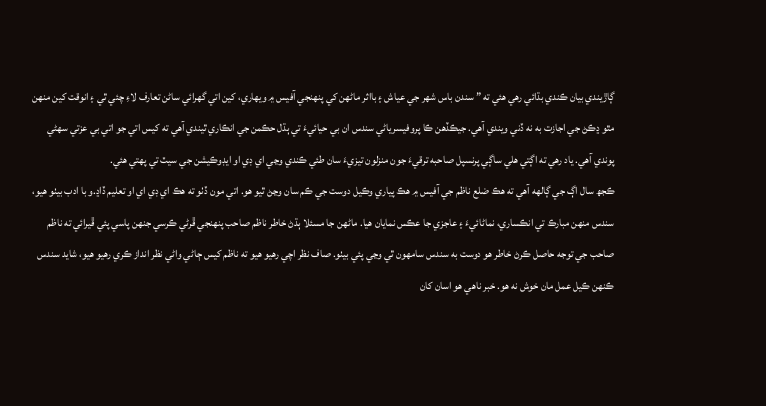ڳاڙيندي بيان ڪندي بڌائي رهي هئي ته ” سندن باس شهر جي عياش ۽ بااثر ماڻهن کي پنهنجي آفيس ۾ ويهاري، کين اتي گھرائي ساڻن تعارف لاءِ چئي ٿي ۽ انوقت کين منهن مٿو ڍڪڻ جي اجازت به نه ڏني ويندي آهي. جيڪڏهن ڪا پروفيسرياڻي سندس ان بي حيائيءَ تي ٻڌل حڪمن جي انڪاري ٿيندي آهي ته کيس اتي جو اتي بي عزتي سهڻي پوندي آهي. ياد رهي ته اڳتي هلي ساڳي پرنسپل صاحبه ترقيءَ جون منزلون تيزيءَ سان طئي ڪندي وڃي اي ڊي او ايڊوڪيشن جي سيٽ تي پهتي هئي.
ڪجھ سال اڳ جي ڳالهه آهي ته هڪ ضلع ناظم جي آفيس ۾ هڪ پياري وڪيل دوست جي ڪم سان وڃڻ ٿيو هو. اتي مون ڏٺو ته هڪ اي ڊي اي او تعليم ڏاڍ.و با ادب بيٺو هيو، سندس منهن مبارڪ تي انڪساري، نماڻائيءَ ۽ عاجزي جا عڪس نمايان هيا. ماڻهن جا مسئلا ٻڌڻ خاطر ناظم صاحب پنهنجي ڦرڻي ڪرسي جنهن پاسي پئي ڦيرائي ته ناظم صاحب جي توجه حاصل ڪرڻ خاطر هو دوست به سندس سامهون ٿي وڃي پئي بيٺو. صاف نظر اچي رهيو هيو ته ناظم کيس ڄاڻي واڻي نظر انداز ڪري رهيو هيو، شايد سندس ڪنهن ڪيل عمل مان خوش نه هو. خبر ناهي هو اسان کان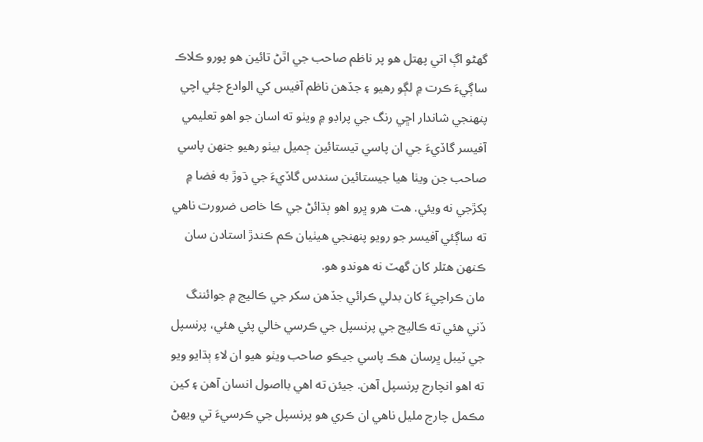گھڻو اڳ اتي پهتل هو پر ناظم صاحب جي اٿڻ تائين هو پورو ڪلاڪ ساڳيءَ ڪرت ۾ لڳو رهيو ۽ جڏهن ناظم آفيس کي الوادع چئي اچي پنهنجي شاندار اڇي رنگ جي پراڊو ۾ ويٺو ته اسان جو اهو تعليمي آفيسر گاڏيءَ جي ان پاسي تيستائين ڄميل بيٺو رهيو جنهن پاسي صاحب جن ويٺا هيا جيستائين سندس گاڏيءَ جي ڌوڙ به فضا ۾ پکڙجي نه ويئي. هت هرو ڀرو اهو ٻڌائڻ جي ڪا خاص ضرورت ناهي ته ساڳئي آفيسر جو رويو پنهنجي هيٺيان ڪم ڪندڙ استادن سان ڪنهن هٽلر کان گھٽ نه هوندو هو.
مان ڪراچيءَ کان بدلي ڪرائي جڏهن سکر جي ڪاليج ۾ جوائننگ ڏني هئي ته ڪاليج جي پرنسپل جي ڪرسي خالي پئي هئي، پرنسپل جي ٽيبل ڀرسان هڪ پاسي جيڪو صاحب ويٺو هيو ان لاءِ ٻڌايو ويو ته اهو انچارج پرنسپل آهن. جيئن ته اهي بااصول انسان آهن ۽ کين مڪمل چارج مليل ناهي ان ڪري هو پرنسپل جي ڪرسيءَ تي ويهڻ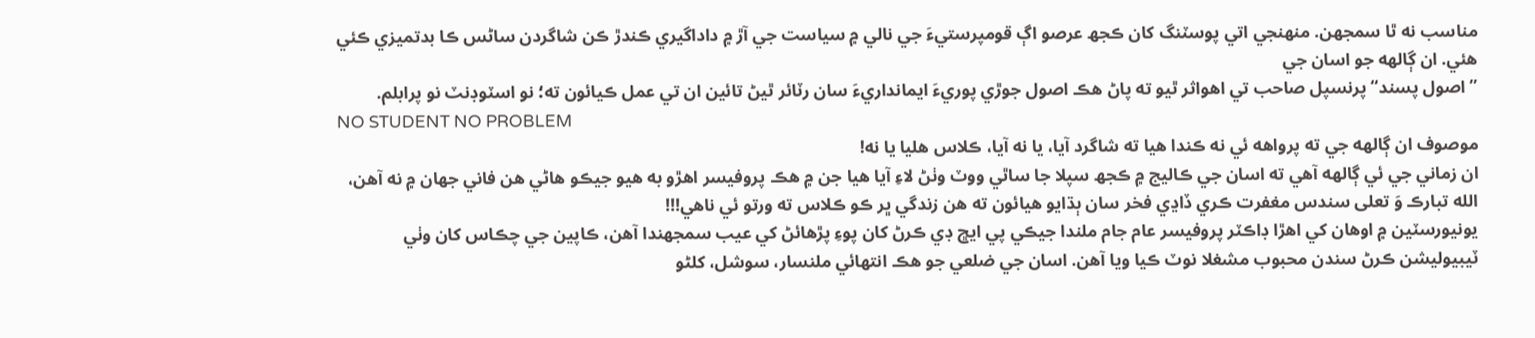مناسب نه ٿا سمجھن. منهنجي اتي پوسٽنگ کان ڪجھ عرصو اڳ قومپرستيءَ جي نالي ۾ سياست جي آڙ ۾ داداگيري ڪندڙ ڪن شاگردن ساڻس ڪا بدتميزي ڪئي هئي. ان ڳالهه جو اسان جي
” اصول پسند“ پرنسپل صاحب تي اهواثر ٿيو ته پاڻ هڪ اصول جوڙي پوريءَ ايمانداريءَ سان رٽائر ٿيڻ تائين ان تي عمل ڪيائون ته؛ نو اسٽوڊنٽ نو پرابلم.
NO STUDENT NO PROBLEM
موصوف ان ڳالهه جي ته پرواهه ئي نه ڪندا هيا ته شاگرد آيا، يا نه آيا، ڪلاس هليا يا نه!
ان زماني جي ئي ڳالهه آهي ته اسان جي ڪاليج ۾ ڪجھ سپلا جا ساٿي ووٽ وٺڻ لاءِ آيا هيا جن ۾ هڪ پروفيسر اهڙو به هيو جيڪو هاڻي هن فاني جهان ۾ نه آهن، الله تبارڪ وَ تعلى سندس مغفرت ڪري ڏاڍي فخر سان ٻڌايو هيائون ته هن زندگي ڀر ڪو ڪلاس ته ورتو ئي ناهي!!!
يونيورسٽين ۾ اوهان کي اهڙا ڊاڪٽر پروفيسر عام جام ملندا جيڪي پي ايڇ ڊي ڪرڻ کان پوءِ پڙهائڻ کي عيب سمجھندا آهن، ڪاپين جي چڪاس کان وٺي ٽيبيوليشن ڪرڻ سندن محبوب مشغلا نوٽ ڪيا ويا آهن. اسان جي ضلعي جو هڪ انتهائي ملنسار، سوشل، کلڻو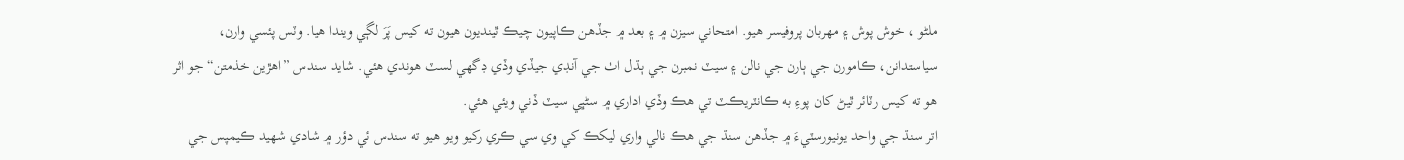ملڻو ، خوش پوش ۽ مهربان پروفيسر هيو. امتحاني سيزن ۾ ۽ بعد ۾ جڏهن ڪاپيون چيڪ ٿينديون هيون ته کيس پَرَ لڳي ويندا هيا. وٽس پئسي وارن، سياستدانن، ڪامورن جي ٻارن جي نالن ۽ سيٽ نمبرن جي ٻڌل اٺ جي آنڊي جيڏي وڏي ڊگھي لسٽ هوندي هئي. شايد سندس ”اهڙين خذمتن“ جو اثر هو ته کيس رٽائر ٿيڻ کان پوءِ به ڪانٽريڪٽ تي هڪ وڏي اداري ۾ سڻڀي سيٽ ڏني ويئي هئي.
اتر سنڌ جي واحد يونيورسٽيءَ ۾ جڏهن سنڌ جي هڪ نالي واري ليکڪ کي وي سي ڪري رکيو ويو هيو ته سندس ئي دؤر ۾ شادي شهيد ڪيمپس جي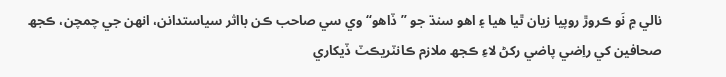نالي ۾ نَو ڪروڙ روپيا زيان ٿيا هيا ۽ اهو سنڌ جو ”ڏاهو“ وي سي صاحب ڪن بااثر سياستدانن، انهن جي چمچن، ڪجھ صحافين کي راِضي پاضي رکڻ لاءِ ڪجھ ملازم ڪانٽريڪٽ ڏيکاري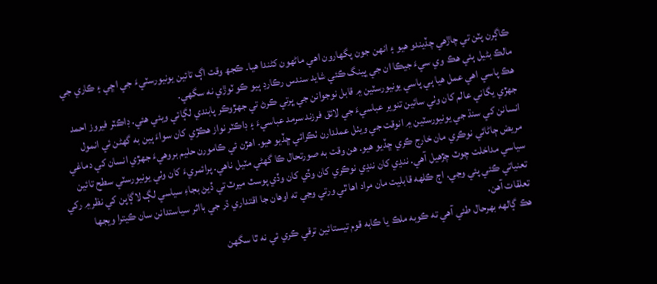ڪاڳرن پٽن تي چاڙهي چڏيندو هيو ۽ انهن جون پگھارون اهي ماڻهون کڻندا هيا. ڪجھ وقت اڳ تائين يونيورسٽيءَ جي اڇي ۽ ڪاري جي مالڪ بڻيل ٻئي هڪ وي سيءَ جيڪا ان جي ڀينگ ڪئي شايد سندس رڪارڊ ٻيو ڪو ٽوڙي نه سگھي.
هڪ پاسي اهي عمل هيا ٻي پاسي يونيورسٽين ۾ قابل نوجوانن جي ڀرتي ڪرڻ تي جهڙوڪر پابندي لڳائي ويئي هئي. ڊاڪٽر فيروز احمد جهڙي يگاني عالم کان وٺي سائين تنوير عباسيءَ جي لائق فرزند سرمد عباسيءَ ۽ ڊاڪٽر نواز هڪڙي کان سواءَ ٻين به گھڻن ئي انمول انسانن کي سنڌ جي يونيورسٽين ۾ انوقت جي ويٺل عملدارن ٺڪرائي ڇڏيو هيو. اهڙن ئي ڪامورن حليم بروهيءَ جهڙي انسان کي دماغي مريض ڄاڻائي نوڪري مان خارج ڪري ڇڏيو هيو. هن وقت به صورتحال ڪا گھڻي مٽيل ناهي. پرائمريءَ کان وٺي يونيورسٽي سطح تائين سياسي مداخلت چوٽ چڙهيل آهي. ننڍي کان ننڍي نوڪري کان وڏي کان وڏي پوسٽ ميرٽ تي ڏيڻ بجاءِ سياسي لڳ لاڳاپن کي نظر ۾ رکي تعنياتي ڪئي پئي وڃي. اڄ ڪلهه قابليت مان مراد اها ٿي ورتي وڃي ته اوهان جا اقتداري ڌر جي بااثر سياستدانن سان ڪيترا ويجھا تعلقات آهن.
هڪ ڳالهه بهرحال طئي آهي ته ڪوبه ملڪ يا ڪابه قوم تيستائين ترقي ڪري ئي نه ٿا سگھن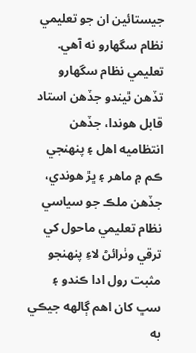جيستائين ان جو تعليمي نظام سگھارو نه آهي. تعليمي نظام سگھارو تڏهن ٿيندو جڏهن استاد قابل هوندا، جڏهن انتظاميه اهل ۽ پنهنجي ڪم ۾ ماهر ۽ ڀڙ هوندي، جڏهن ملڪ جو سياسي نظام تعليمي ماحول کي ترقي وٺرائڻ لاءِ پنهنجو مثبت رول ادا ڪندو ۽ سڀ کان اهم ڳالهه جيڪي به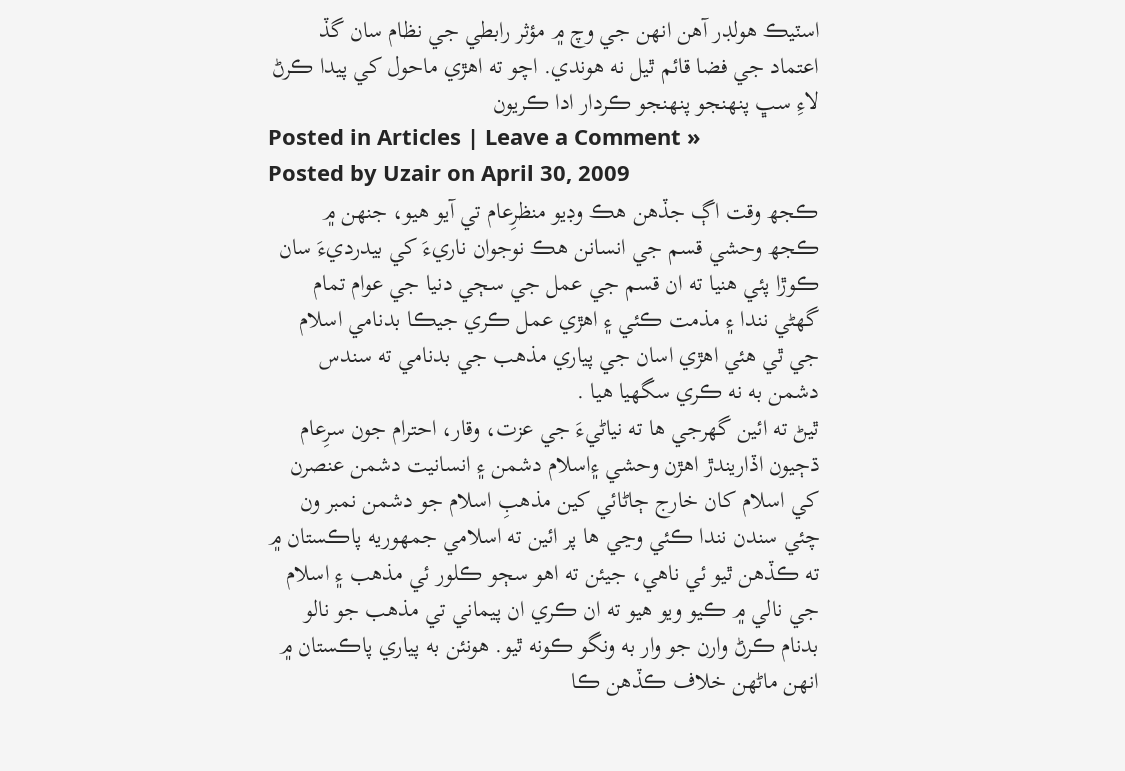اسٽيڪ هولڊر آهن انهن جي وچ ۾ مؤثر رابطي جي نظام سان گڏ اعتماد جي فضا قائم ٿيل نه هوندي. اچو ته اهڙي ماحول کي پيدا ڪرڻ لاءِ سڀ پنهنجو پنهنجو ڪردار ادا ڪريون
Posted in Articles | Leave a Comment »
Posted by Uzair on April 30, 2009
ڪجھ وقت اڳ جڏهن هڪ وڊيو منظرِعام تي آيو هيو، جنهن ۾ ڪجھ وحشي قسم جي انسانن هڪ نوجوان ناريءَ کي بيدرديءَ سان ڪوڙا پئي هنيا ته ان قسم جي عمل جي سڄي دنيا جي عوام تمام گھڻي نندا ۽ مذمت ڪئي ۽ اهڙي عمل ڪري جيڪا بدنامي اسلام جي ٿي هئي اهڙي اسان جي پياري مذهب جي بدنامي ته سندس دشمن به نه ڪري سگھيا هيا .
ٿيڻ ته ائين گھرجي ها ته نياڻيءَ جي عزت، وقار، احترام جون سرِعام ڌڄيون اڏاريندڙ اهڙن وحشي ۽اسلام دشمن ۽ انسانيت دشمن عنصرن کي اسلام کان خارج ڄاڻائي کين مذهبِ اسلام جو دشمن نمبر ون چئي سندن نندا ڪئي وڃي ها پر ائين ته اسلامي جمهوريه پاڪستان ۾ ته ڪڏهن ٿيو ئي ناهي، جيئن ته اهو سڄو ڪلور ئي مذهب ۽ اسلام جي نالي ۾ ڪيو ويو هيو ته ان ڪري ان پيماني تي مذهب جو نالو بدنام ڪرڻ وارن جو وار به ونگو ڪونه ٿيو. هونئن به پياري پاڪستان ۾ انهن ماڻهن خلاف ڪڏهن ڪا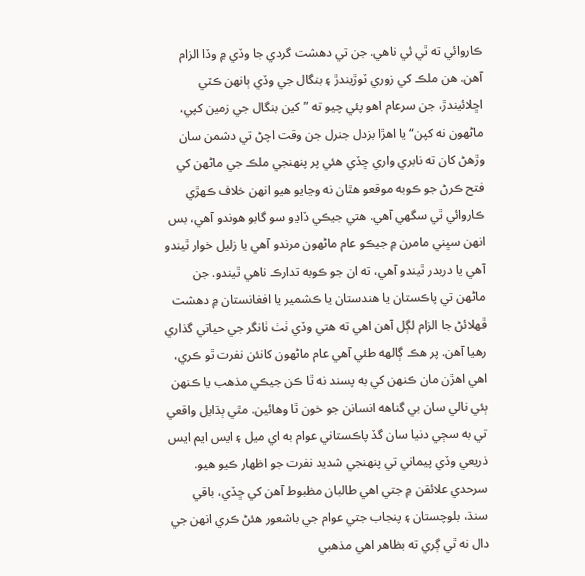ڪاروائي ته ٿي ئي ناهي. جن تي دهشت گردي جا وڏي ۾ وڏا الزام آهن. هن ملڪ کي زوري ٽوڙيندڙ ۽ بنگال جي وڏي ٻانهن ڪٽي اڇلائيندڙ، جن سرعام اهو پئي چيو ته ”کين بنگال جي زمين کپي، ماڻهون نه کپن“ يا اهڙا بزدل جنرل جن وقت اچڻ تي دشمن سان وڙهڻ کان ته نابري واري ڇڏي هئي پر پنهنجي ملڪ جي ماڻهن کي فتح ڪرڻ جو ڪوبه موقعو هٿان نه وڃايو هيو انهن خلاف ڪهڙي ڪاروائي ٿي سگھي آهي. هتي جيڪي ڏاڍو سو گابو هوندو آهي، بس انهن سڀني مامرن ۾ جيڪو عام ماڻهون مرندو آهي يا زليل خوار ٿيندو آهي يا دربدر ٿيندو آهي، ته ان جو ڪوبه تدارڪ ناهي ٿيندو. جن ماڻهن تي پاڪستان يا هندستان يا ڪشمير يا افغانستان ۾ دهشت ڦهلائڻ جا الزام لڳل آهن اهي ته هتي وڏي ٺٺ ٺانگر جي حياتي گذاري رهيا آهن. پر هڪ ڳالهه طئي آهي عام ماڻهون کانئن نفرت ٿو ڪري، اهي اهڙن مان ڪنهن کي به پسند نه ٿا ڪن جيڪي مذهب يا ڪنهن ٻئي نالي سان بي گناهه انسانن جو خون ٿا وهائين. مٿي ٻڌايل واقعي تي به سڄي دنيا سان گڏ پاڪستاني عوام به اي ميل ۽ ايس ايم ايس ذريعي وڏي پيماني تي پنهنجي شديد نفرت جو اظهار ڪيو هيو.
سرحدي علائقن ۾ جتي اهي طالبان مظبوط آهن کي ڇڏي، باقي سنڌ، بلوچستان ۽ پنجاب جتي عوام جي باشعور هئڻ ڪري انهن جي دال نه ٿي ڳري ته بظاهر اهي مذهبي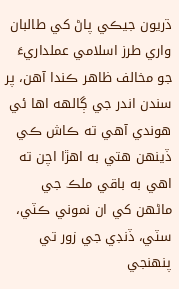ڌريون جيڪي پاڻ کي طالبان واري طرز اسلامي عملداريءَ جو مخالف ظاهر ڪندا آهن، پر سندن اندر جي ڳالهه اها ئي هوندي آهي ته ڪاش ڪي ڏينهن هتي به اهڙا اچن ته اهي به باقي ملڪ جي ماڻهن کي ان نموني ڪٽي، سٽي، ڏنڊي جي زور تي پنهنجي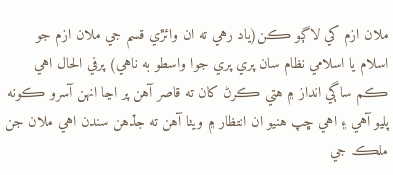ملان ازم کي لاڳو ڪن(ياد رهي ته ان وائڙي قسم جي ملان ازم جو اسلام يا اسلامي نظام سان پري پري جوا واسطو به ناهي) پرفي الحال اهي ڪم ساڳي انداز ۾ هتي ڪرڻ کان ته قاصر آهن پر اڃا انهن آسرو ڪونه پليو آهي ۽ اهي ڇپ هنيو ان انتظار ۾ ويٺا آهن ته جڏهن سندن اهي ملان جن ملڪ جي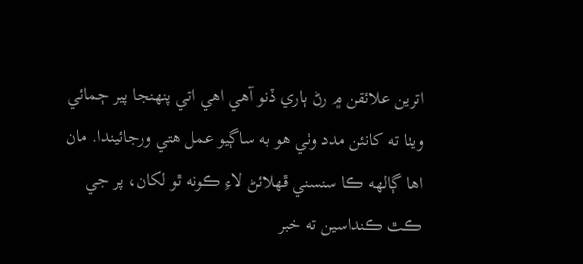اترين علائقن ۾ رڻ ٻاري ڏنو آهي اهي اتي پنهنجا پير ڄمائي ويٺا ته کانئن مدد وٺي هو به ساڳيو عمل هتي ورجائيندا. مان اها ڳالهه ڪا سنسني ڦهلائڻ لاءِ ڪونه ٿو لکان، پر جي ڪٿ ڪنداسين ته خبر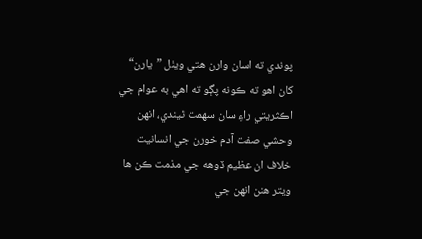پوندي ته اسان وارن هتي ويٺل ”يارن“ کان اهو ته ڪونه پڳو ته اهي به عوام جي اڪثريتي راءِ سان سهمت ٿيندي، انهن وحشي صفت آدم خورن جي انسانيت خلاف ان عظيم ڏوهه جي مذمت ڪن ها ويتر هنن انهن جي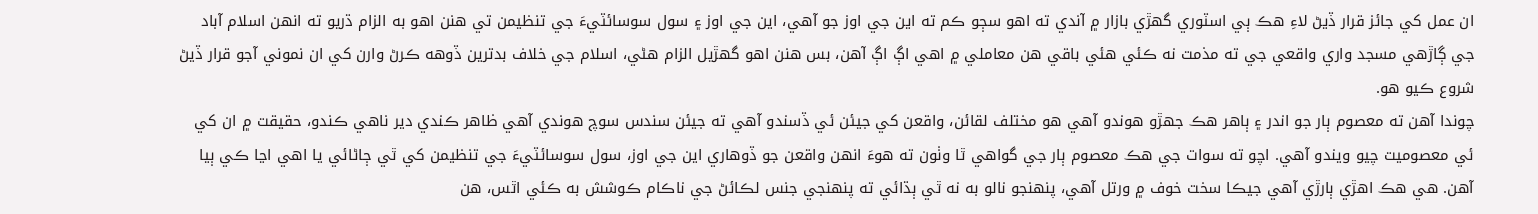ان عمل کي جائز قرار ڏيڻ لاءِ هڪ ٻي اسٽوري گھڙي بازار ۾ آندي ته اهو سڄو ڪم ته اين جي اوز جو آهي، اين جي اوز ۽ سول سوسائٽيءَ جي تنظيمن تي هنن اهو به الزام ڌريو ته انهن اسلام آباد جي ڳاڙهي مسجد واري واقعي جي ته مذمت نه ڪئي هئي باقي هن معاملي ۾ اهي اڳ اڳ آهن، بس هنن اهو گھڙيل الزام هڻي، اسلام جي خلاف بدترين ڏوهه ڪرڻ وارن کي ان نموني آجو قرار ڏيڻ شروع ڪيو هو.
چوندا آهن ته معصوم ٻار جو اندر ۽ ٻاهر هڪ جهڙو هوندو آهي هو مختلف لقائن، واقعن کي جيئن ئي ڏسندو آهي ته جيئن سندس سوچ هوندي آهي ظاهر ڪندي دير ناهي ڪندو، حقيقت ۾ ان کي ئي معصوميت چيو ويندو آهي. اچو ته سوات جي هڪ معصوم ٻار جي گواهي ٿا وٺون ته هوءَ انهن واقعن جو ڏوهاري اين جي اوز، سول سوسائٽيءَ جي تنظيمن کي ٿي ڄاڻائي يا اهي اڃا ڪي ٻيا آهن. هي هڪ اهڙي ٻارڙي آهي جيڪا سخت خوف ۾ ورتل آهي، پنهنجو نالو به نه ٿي ٻڌائي ته پنهنجي جنس لڪائڻ جي ناڪام ڪوشش به ڪئي اٿس، هن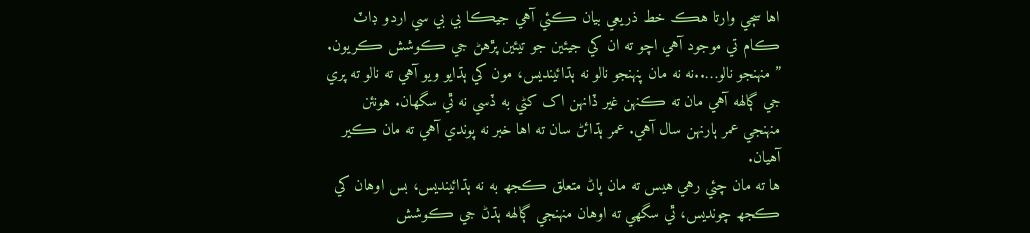اها سڄي وارتا هڪ خط ذريعي بيان ڪئي آهي جيڪا بي بي سي اردو ڊاٽ ڪام تي موجود آهي اچو ته ان کي جيئين جو تيئين پڙهڻ جي ڪوشش ڪريون.
” منهنجو نالو…..نه نه مان پنهنجو نالو نه ٻڌائينديس، مون کي ٻڌايو ويو آهي ته نالو ته پري جي ڳالهه آهي مان ته ڪنهن غير ڏانهن اک کڻي به ڏسي نه ٿي سگھان. هونئن منهنجي عمر ٻارنهن سال آهي. عمر ٻڌائڻ سان ته اها خبر نه پوندي آهي ته مان ڪير آهيان.
ها ته مان چئي رهي هيس ته مان پاڻ متعلق ڪجھ به نه ٻڌائينديس، بس اوهان کي ڪجھ چونديس، ٿي سگھي ته اوهان منهنجي ڳالهه ٻڌڻ جي ڪوشش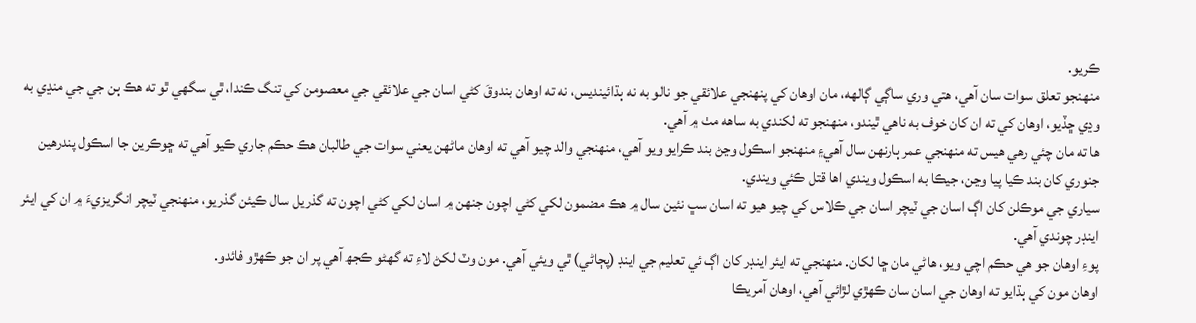ڪريو.
منهنجو تعلق سوات سان آهي، هتي وري ساڳي ڳالهه، مان اوهان کي پنهنجي علائقي جو نالو به نه ٻڌائينديس، نه ته اوهان بندوقَ کڻي اسان جي علائقي جي معصومن کي تنگ ڪندا، ٿي سگھي ٿو ته هڪ ٻن جي جي منڍي به وڍي ڇڏيو، اوهان کي ته ان کان خوف به ناهي ٿيندو، منهنجو ته لکندي به ساهه مٺ ۾ آهي.
ها ته مان چئي رهي هيس ته منهنجي عمر ٻارنهن سال آهي۽ منهنجو اسڪول وڃڻ بند ڪرايو ويو آهي، منهنجي والد چيو آهي ته اوهان ماڻهن يعني سوات جي طالبان هڪ حڪم جاري ڪيو آهي ته ڇوڪرين جا اسڪول پندرهين جنوري کان بند ڪيا پيا وڃن، جيڪا به اسڪول ويندي اها قتل ڪئي ويندي.
سياري جي موڪلن کان اڳ اسان جي ٽيچر اسان جي ڪلاس کي چيو هيو ته اسان سڀ نئين سال ۾ هڪ مضمون لکي کڻي اچون جنهن ۾ اسان لکي کڻي اچون ته گذريل سال ڪيئن گذريو، منهنجي ٽيچر انگريزيءَ ۾ ان کي ايئر اينڊر چوندي آهي.
پوءِ اوهان جو هي حڪم اچي ويو، هاڻي مان ڇا لکان. منهنجي ته ايئر اينڊر کان اڳ ئي تعليم جي اينڊ (پڄاڻي) ٿي ويئي آهي. مون وٽ لکڻ لاءِ ته گھڻو ڪجھ آهي پر ان جو ڪهڙو فائدو.
اوهان مون کي ٻڌايو ته اوهان جي اسان سان ڪهڙي لڙائي آهي، اوهان آمريڪا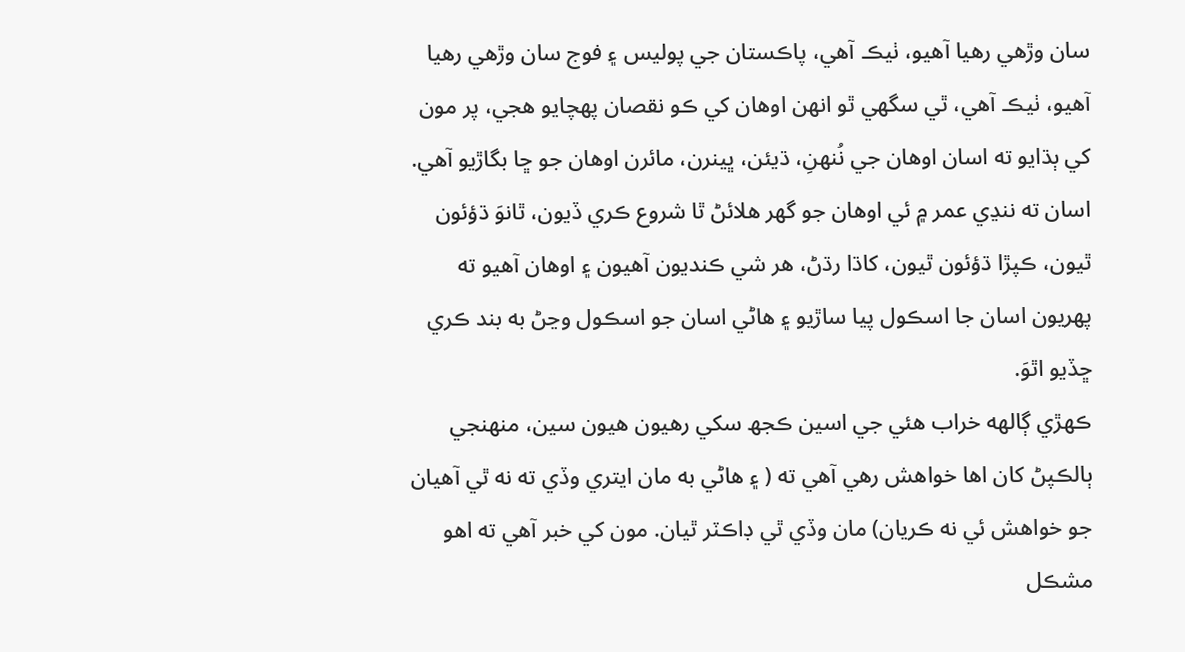سان وڙهي رهيا آهيو، ٺيڪ آهي، پاڪستان جي پوليس ۽ فوج سان وڙهي رهيا آهيو، ٺيڪ آهي، ٿي سگھي ٿو انهن اوهان کي ڪو نقصان پهچايو هجي، پر مون کي ٻڌايو ته اسان اوهان جي نُنهنِ، ڌيئن، ڀينرن، مائرن اوهان جو ڇا بگاڙيو آهي. اسان ته ننڍي عمر ۾ ئي اوهان جو گھر هلائڻ ٿا شروع ڪري ڏيون، ٿانوَ ڌؤئون ٿيون، ڪپڙا ڌؤئون ٿيون، کاڌا رڌڻ، هر شي ڪنديون آهيون ۽ اوهان آهيو ته پهريون اسان جا اسڪول پيا ساڙيو ۽ هاڻي اسان جو اسڪول وڃڻ به بند ڪري ڇڏيو اٿوَ.
ڪهڙي ڳالهه خراب هئي جي اسين ڪجھ سکي رهيون هيون سين، منهنجي ٻالڪپڻ کان اها خواهش رهي آهي ته ( ۽ هاڻي به مان ايتري وڏي ته نه ٿي آهيان جو خواهش ئي نه ڪريان) مان وڏي ٿي ڊاڪٽر ٿيان. مون کي خبر آهي ته اهو مشڪل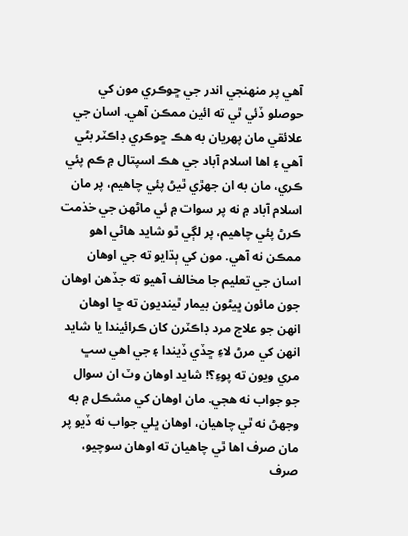آهي پر منهنجي اندر جي ڇوڪري مون کي حوصلو ڏئي ٿي ته ائين ممڪن آهي. اسان جي علائقي مان پهريان به هڪ ڇوڪري ڊاڪٽر بڻي آهي ۽ اها اسلام آباد جي هڪ اسپتال ۾ ڪم پئي ڪري، مان به ان جهڙي ٿيڻ پئي چاهيم، پر مان اسلام آباد ۾ نه پر سوات ۾ ئي ماڻهن جي خذمت ڪرڻ پئي چاهيم، پر لڳي ٿو شايد هاڻي اهو ممڪن نه آهي. مون کي ٻڌايو ته جي اوهان اسان جي تعليم جا مخالف آهيو ته جڏهن اوهان جون مائون ڀيڻون بيمار ٿينديون ته ڇا اوهان انهن جو علاج مرد ڊاڪٽرن کان ڪرائيندا يا شايد انهن کي مرڻ لاءِ ڇڏي ڏيندا ۽ جي اهي سڀ مري ويون ته پوءِ؟! شايد اوهان وٽ ان سوال جو جواب نه هجي. مان اوهان کي مشڪل ۾ به وجھڻ نه ٿي چاهيان، اوهان ڀلي جواب نه ڏيو پر مان صرف اها ٿي چاهيان ته اوهان سوچيو، صرف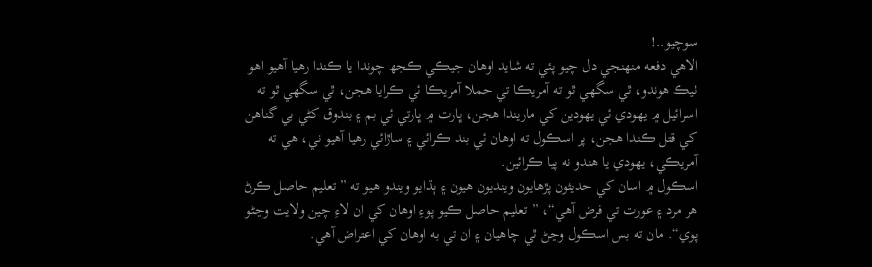سوچيو..!
الاهي دفعه منهنجي دل چيو پئي ته شايد اوهان جيڪي ڪجھ چوندا يا ڪندا رهيا آهيو اهو ٺيڪ هوندو، ٿي سگھي ٿو ته آمريڪا تي حملا آمريڪا ئي ڪرايا هجن، ٿي سگھي ٿو ته اسرائيل ۾ يهودي ئي يهودين کي ماريندا هجن، ڀارت ۾ ڀارتي ئي بم ۽ بندوق کڻي بي گناهن کي قتل ڪندا هجن، پر اسڪول ته اوهان ئي بند ڪرائي ۽ ساڙائي رهيا آهيو ني، هي ته آمريڪي، يهودي يا هندو نه پيا ڪرائين.
اسڪول ۾ اسان کي حديثون پڙهايون وينديون هيون ۽ ٻڌايو ويندو هيو ته ” تعليم حاصل ڪرڻ هر مرد ۽ عورت تي فرض آهي“، ” تعليم حاصل ڪيو پوءِ اوهان کي ان لاءِ چين ولايت وڃڻو پوي“. مان ته بس اسڪول وڃڻ ٿي چاهيان ۽ ان تي به اوهان کي اعتراض آهي.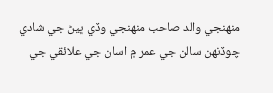منهنجي والد صاحب منهنجي وڏي ڀيڻ جي شادي چوڏنهن سالن جي عمر ۾ اسان جي علائقي جي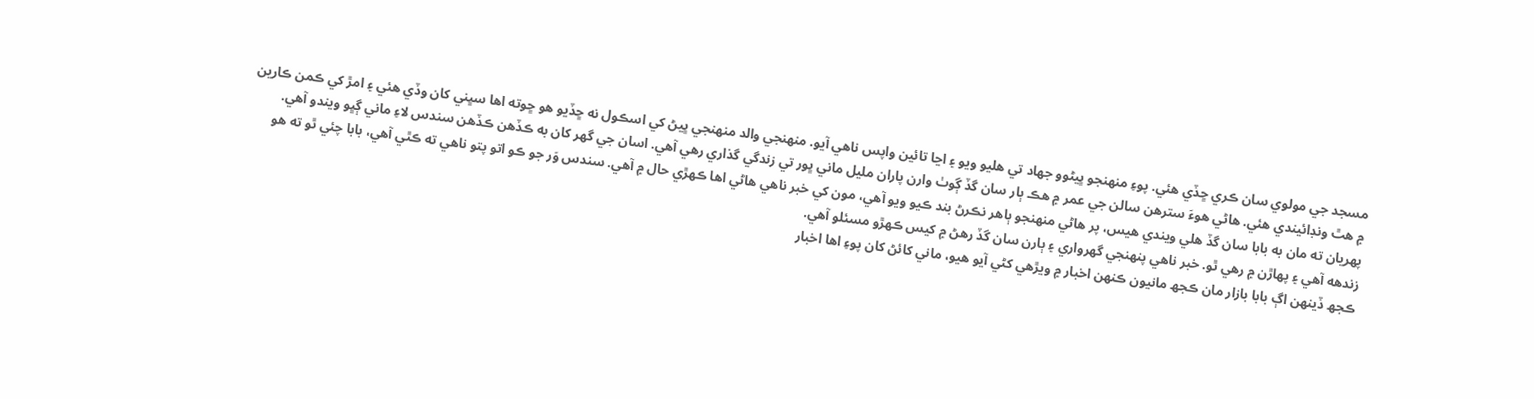مسجد جي مولوي سان ڪري ڇڏي هئي. پوءِ منهنجو ڀيڻوو جهاد تي هليو ويو ۽ اڃا تائين واپس ناهي آيو. منهنجي والد منهنجي ڀيڻ کي اسڪول نه ڇڏيو هو ڇوته اها سڀني کان وڏي هئي ۽ امڙ کي ڪمن ڪارين ۾ هٿ ونڊائيندي هئي. هاڻي هوءَ سترهن سالن جي عمر ۾ هڪ ٻار سان گڏ ڳوٺ وارن پاران مليل ماني ڀور تي زندگي گذاري رهي آهي. اسان جي گھر کان به ڪڏهن ڪڏهن سندس لاءِ ماني ڳڀو ويندو آهي. پهريان ته مان به بابا سان گڏ هلي ويندي هيس، پر هاڻي منهنجو ٻاهر نڪرڻ بند ڪيو ويو آهي، مون کي خبر ناهي هاڻي اها ڪهڙي حال ۾ آهي. سندس وَر جو ڪو اتو پتو ناهي ته ڪٿي آهي، بابا چئي ٿو ته هو زندهه آهي ۽ پهاڙن ۾ رهي ٿو. خبر ناهي پنهنجي گھرواري ۽ ٻارن سان گڏ رهڻ ۾ کيس ڪهڙو مسئلو آهي.
ڪجھ ڏينهن اڳ بابا بازار مان ڪجھ مانيون ڪنهن اخبار ۾ ويڙهي کڻي آيو هيو، ماني کائڻ کان پوءِ اها اخبار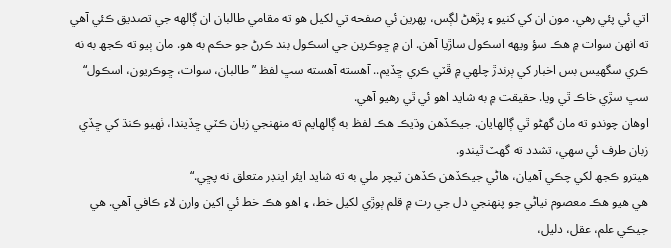اتي ئي پئي رهي. مون ان کي کنيو ۽ پڙهڻ لڳس، پهرين ئي صفحه تي لکيل هو ته مقامي طالبان ان ڳالهه جي تصديق ڪئي آهي ته انهن سوات ۾ هڪ سؤ ويهه اسڪول ساڙيا آهن. ان ۾ ڇوڪرين جي اسڪول بند ڪرڻ جو حڪم به هو. مان ٻيو ته ڪجھ به نه ڪري سگھيس بس اخبار کي ٻرندڙ چلهي ۾ ڦٽي ڪري ڇڏيم.. آهسته آهسته سڀ لفظ ”طالبان، سوات، ڇوڪريون، اسڪول“ سڀ سڙي خاڪ ٿي ويا. حقيقت ۾ به شايد اهو ئي ٿي رهيو آهي.
اوهان چوندو ته مان گھڻو ٿي ڳالهايان. جيڪڏهن وڌيڪ هڪ لفظ به ڳالهايم ته منهنجي زبان ڪٽي ڇڏيندا، ٺهيو ڪنڌ کي ڇڏي زبان طرف ئي سهي، تشدد ته گھٽ ٿيندو.
هيترو ڪجھ لکي چڪي آهيان، هاڻي جيڪڏهن ڪڏهن ٽيچر ملي به ته شايد ايئر اينڊر متعلق نه پڇي.“
هي هيو هڪ معصوم نياڻي جو پنهنجي دل جي رت ۾ قلم ٻوڙي لکيل خط، ۽ اهو هڪ خط ئي اکين وارن لاءِ ڪافي آهي. هي جيڪي علم، عقل، دليل،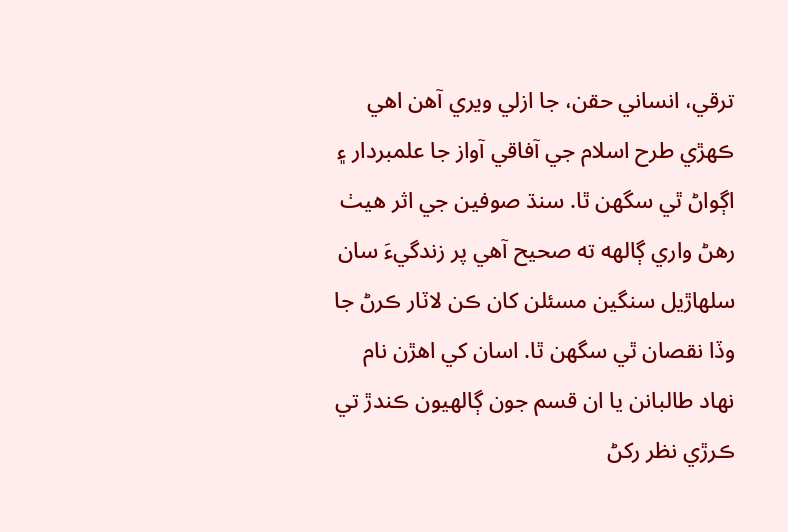ترقي، انساني حقن، جا ازلي ويري آهن اهي ڪهڙي طرح اسلام جي آفاقي آواز جا علمبردار ۽ اڳواڻ ٿي سگھن ٿا. سنڌ صوفين جي اثر هيٺ رهڻ واري ڳالهه ته صحيح آهي پر زندگيءَ سان سلهاڙيل سنگين مسئلن کان ڪن لاٽار ڪرڻ جا وڏا نقصان ٿي سگھن ٿا. اسان کي اهڙن نام نهاد طالبانن يا ان قسم جون ڳالهيون ڪندڙ تي ڪرڙي نظر رکڻ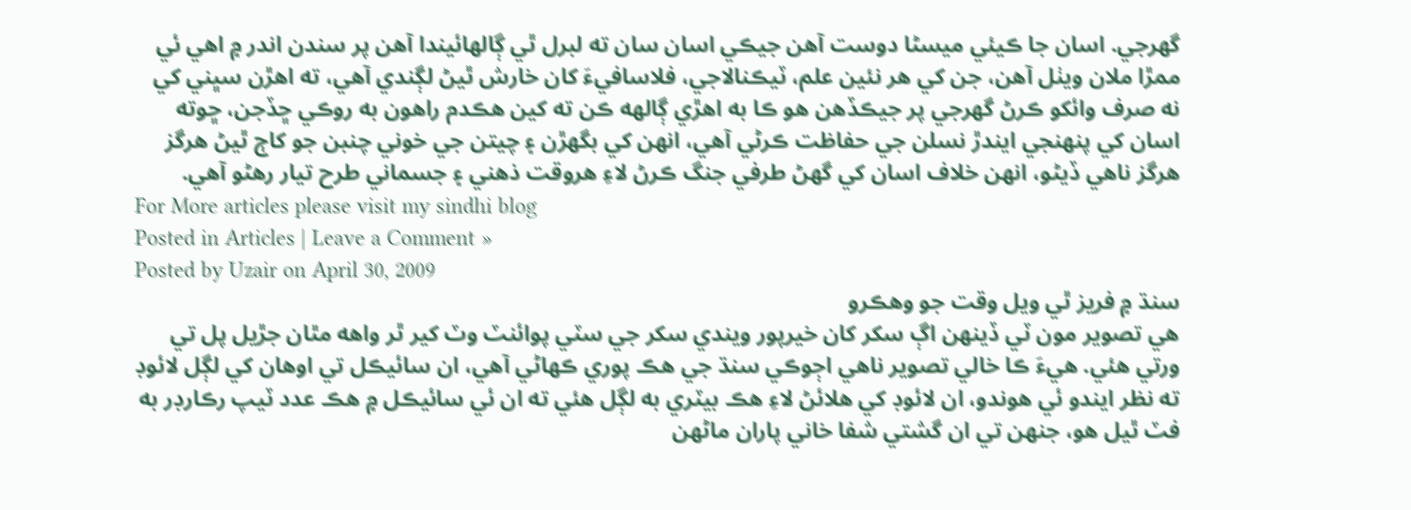گھرجي. اسان جا ڪيئي ميسڻا دوست آهن جيڪي اسان سان ته لبرل ٿي ڳالهائيندا آهن پر سندن اندر ۾ اهي ئي ممڙا ملان ويٺل آهن، جن کي هر نئين علم، ٽيڪنالاجي، فلاسافيءَ کان خارش ٿيڻ لڳندي آهي، ته اهڙن سڀني کي نه صرف وائکو ڪرڻ گھرجي پر جيڪڏهن هو ڪا به اهڙي ڳالهه ڪن ته کين هڪدم راهون به روڪي ڇڏجن، ڇوته اسان کي پنهنجي ايندڙ نسلن جي حفاظت ڪرڻي آهي، انهن کي بگھڙن ۽ چيتن جي خوني چنبن جو کاڄ ٿيڻ هرگز هرگز ناهي ڏيڻو، انهن خلاف اسان کي گھڻ طرفي جنگ ڪرڻ لاءِ هروقت ذهني ۽ جسماني طرح تيار رهڻو آهي.
For More articles please visit my sindhi blog
Posted in Articles | Leave a Comment »
Posted by Uzair on April 30, 2009
سنڌ ۾ فريز ٿي ويل وقت جو وهڪرو
هي تصوير مون ٽي ڏينهن اڳ سکر کان خيرپور ويندي سکر جي سٽي پوائنٽ وٽ کير ٿر واهه مٿان جڙيل پل تي ورتي هئي. هيءَ ڪا خالي تصوير ناهي اڄوڪي سنڌ جي هڪ پوري ڪهاڻي آهي، ان سائيڪل تي اوهان کي لڳل لائوڊ ته نظر ايندو ئي هوندو، ان لائوڊ کي هلائڻ لاءِ هڪ بيٽري به لڳل هئي ته ان ئي سائيڪل ۾ هڪ عدد ٽيپ رڪارڊر به فٽ ٿيل هو، جنهن تي ان گشتي شفا خاني پاران ماڻهن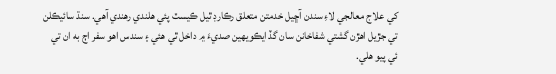کي علاج معالجي لاءِ سندن آڇيل خدمتن متعلق رڪارڊ ٿيل ڪيسٽ پئي هلندي رهندي آهي. سنڌ سائيڪلن تي جڙيل اهڙن گشتي شفاخانن سان گڏ ايڪويهين صديءَ ۾ داخل ٿي هئي ۽ سندس اهو سفر اڄ به ان تي ئي پيو هلي.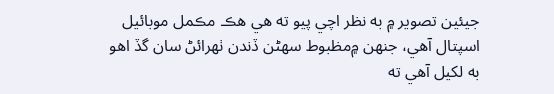جيئين تصوير ۾ به نظر اچي پيو ته هي هڪ مڪمل موبائيل اسپتال آهي، جنهن ۾مظبوط سهڻن ڏندن ٺهرائڻ سان گڏ اهو به لکيل آهي ته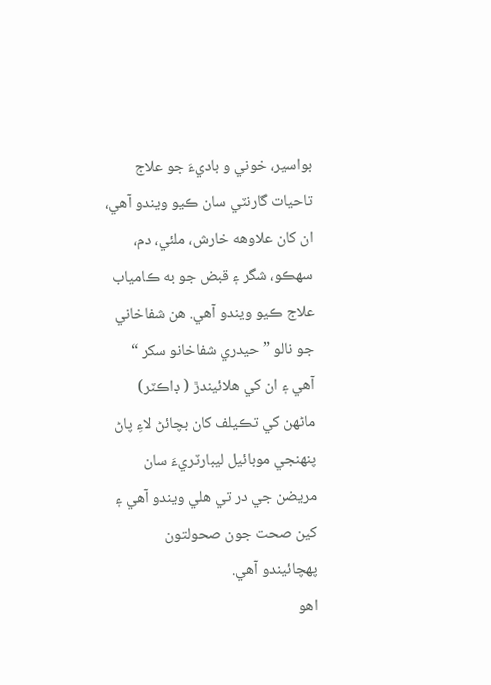بواسير، خوني و باديءَ جو علاج تاحيات گارنٽي سان ڪيو ويندو آهي، ان کان علاوهه خارش، ملئي، دم، سهڪو، شگر ۽ قبض جو به ڪامياب علاج ڪيو ويندو آهي. هن شفاخاني جو نالو ” حيدري شفاخانو سکر “ آهي ۽ ان کي هلائيندڙ ( ڊاڪٽر) ماڻهن کي تڪيلف کان بچائڻ لاءِ پاڻ پنهنجي موبائيل ليبارٽريءَ سان مريضن جي در تي هلي ويندو آهي ۽ کين صحت جون صحولتون پهچائيندو آهي.
اهو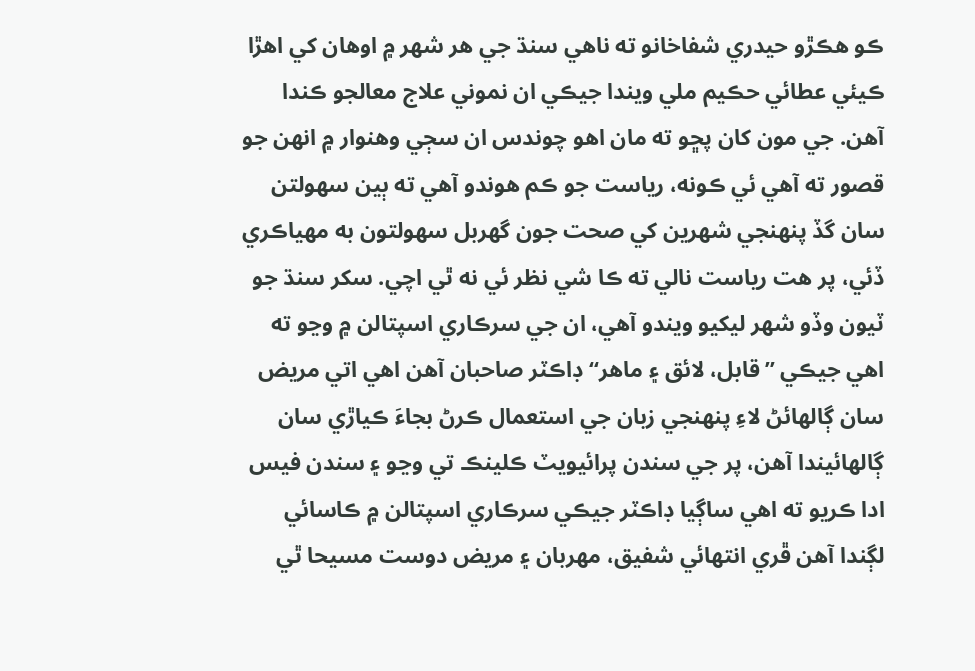ڪو هڪڙو حيدري شفاخانو ته ناهي سنڌ جي هر شهر ۾ اوهان کي اهڙا ڪيئي عطائي حڪيم ملي ويندا جيڪي ان نموني علاج معالجو ڪندا آهن. جي مون کان پڇو ته مان اهو چوندس ان سڄي وهنوار ۾ انهن جو قصور ته آهي ئي ڪونه، رياست جو ڪم هوندو آهي ته ٻين سهولتن سان گڏ پنهنجي شهرين کي صحت جون گھربل سهولتون به مهياڪري ڏئي، پر هت رياست نالي ته ڪا شي نظر ئي نه ٿي اچي. سکر سنڌ جو ٽيون وڏو شهر ليکيو ويندو آهي، ان جي سرڪاري اسپتالن ۾ وڃو ته اهي جيڪي ”قابل، لائق ۽ ماهر“ ڊاڪٽر صاحبان آهن اهي اتي مريض سان ڳالهائڻ لاءِ پنهنجي زبان جي استعمال ڪرڻ بجاءَ ڪياڙي سان ڳالهائيندا آهن، پر جي سندن پرائيويٽ ڪلينڪ تي وڃو ۽ سندن فيس ادا ڪريو ته اهي ساڳيا ڊاڪٽر جيڪي سرڪاري اسپتالن ۾ ڪاسائي لڳندا آهن ڦري انتهائي شفيق، مهربان ۽ مريض دوست مسيحا ٿي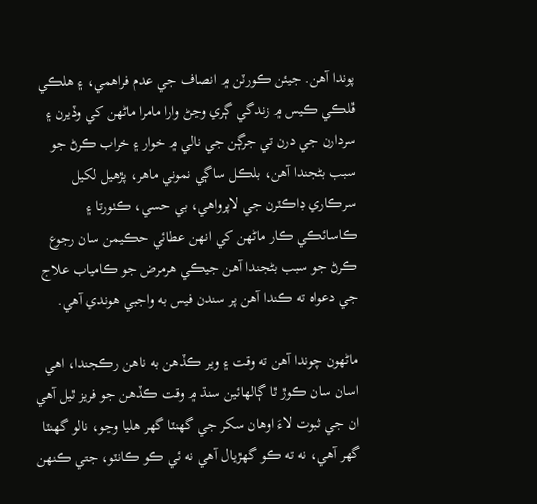پوندا آهن. جيئن ڪورٽن ۾ انصاف جي عدم فراهمي، ۽ هلڪي ڦلڪي ڪيس ۾ زندگي ڳري وڃڻ وارا مامرا ماڻهن کي وڏيرن ۽ سردارن جي درن تي جرڳن جي نالي ۾ خوار ۽ خراب ڪرڻ جو سبب بڻجندا آهن، بلڪل ساڳي نموني ماهر، پڙهيل لکيل سرڪاري ڊاڪٽرن جي لاپرواهي، بي حسي، ڪٺورتا ۽ ڪاسائڪي ڪار ماڻهن کي انهن عطائي حڪيمن سان رجوع ڪرڻ جو سبب بڻجندا آهن جيڪي هرمرض جو ڪامياب علاج جي دعواه ته ڪندا آهن پر سندن فيس به واجبي هوندي آهي.

ماڻهون چوندا آهن ته وقت ۽ وير ڪڏهن به ناهن رڪجندا، اهي اسان سان ڪوڙ ٿا ڳالهائين سنڌ ۾ وقت ڪڏهن جو فريز ٿيل آهي ان جي ثبوت لاءَ اوهان سکر جي گھنٽا گھر هليا وڃو، نالو گھنٽا گھر آهي، نه ته ڪو گھڙيال آهي نه ئي ڪو ڪانٽو، جتي ڪنهن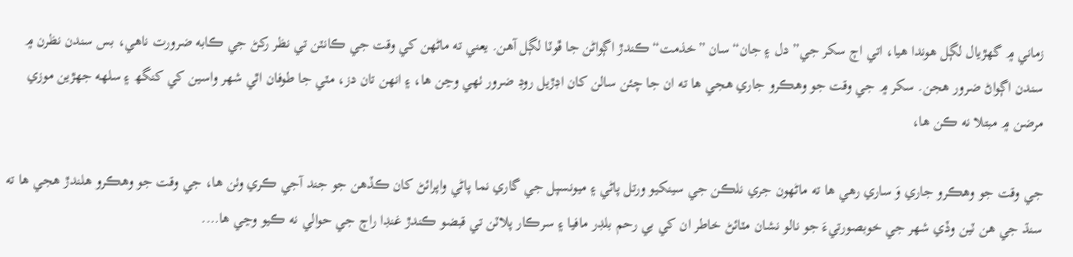زماني ۾ گھڙيال لڳل هوندا هيا، اتي اڄ سکر جي” دل ۽ جان“ سان ”خذمت“ ڪندڙ اڳواڻن جا ڦوٽا لڳل آهن. يعني ته ماڻهن کي وقت جي ڪانٽن تي نظر رکڻ جي ڪابه ضرورت ناهي، بس سندن نظرن ۾ سندن اڳواڻ ضرور هجن. سکر ۾ جي وقت جو وهڪرو جاري هجي ها ته ان جا چئن سالن کان اڊڙيل روڊ ضرور ٺهي وڃن ها، ۽ انهن تان دز، مٽي جا طوفان اٿي شهر واسين کي کنگھ ۽ سلهه جهڙين موزي مرضن ۾ مبتلا نه ڪن ها،

جي وقت جو وهڪرو جاري وَ ساري رهي ها ته ماڻهون جري نلڪن جي سينکيو ورتل پاڻي ۽ ميونسپل جي گاري نما پاڻي واپرائڻ کان ڪڏهن جو جند آجي ڪري وٺن ها، جي وقت جو وهڪرو هلندڙ هجي ها ته سنڌ جي هن ٽين وڏي شهر جي خوبصورتيءَ جو نالو نشان مٽائڻ خاطر ان کي بي رحم بلڊر مافيا ۽ سرڪار پلاٽن تي قبضو ڪندڙ غنڊا راڄ جي حوالي نه ڪيو وڃي ها….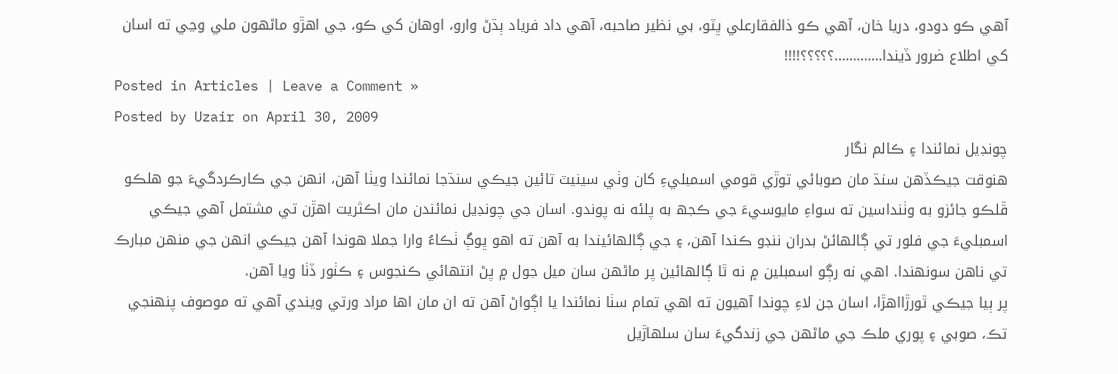آهي ڪو دودو، دريا خان، آهي ڪو ذالفقارعلي ڀٽو، بي نظير صاحبه، آهي داد فرياد ٻڌڻ وارو، اوهان کي ڪو، جي اهڙو ماڻهون ملي وڃي ته اسان کي اطلاع ضرور ڏيندا………….؟؟؟؟؟!!!!
Posted in Articles | Leave a Comment »
Posted by Uzair on April 30, 2009
چونڊيل نمائندا ۽ ڪالم نگار
هنوقت جيڪڏهن سنڌ مان صوبائي توڙي قومي اسمبليءِ کان وٺي سينيٽ تائين جيڪي سنڌجا نمائندا ويٺا آهن، انهن جي ڪارڪردگيءَ جو هلڪو ڦلڪو جائزو به وٺنداسين ته سواءِ مايوسيءَ جي ڪجھ به پلئه نه پوندو. اسان جي چونڊيل نمائندن مان اڪثريت اهڙن تي مشتمل آهي جيڪي اسمبليءَ جي فلور تي ڳالهائڻ بدران ننڊو ڪندا آهن، ۽ جي ڳالهائيندا به آهن ته اهو ڀوڳ ٺڪاءُ وارا جملا هوندا آهن جيڪي انهن جي منهن مبارڪ تي ناهن سونهندا. اهي نه رڳو اسمبلين ۾ نه ٿا ڳالهائين پر ماڻهن سان ميل جول ۾ پڻ انتهائي ڪنجوس ۽ ڪٺور ڏٺا ويا آهن.
پر ٻيا جيڪي ٿورڙااهڙا، اسان جن لاءِ چوندا آهيون ته اهي تمام سٺا نمائندا يا اڳواڻ آهن ته ان مان اها مراد ورتي ويندي آهي ته موصوف پنهنجي تڪ، صوبي ۽ پوري ملڪ جي ماڻهن جي زندگيءَ سان سلهاڙيل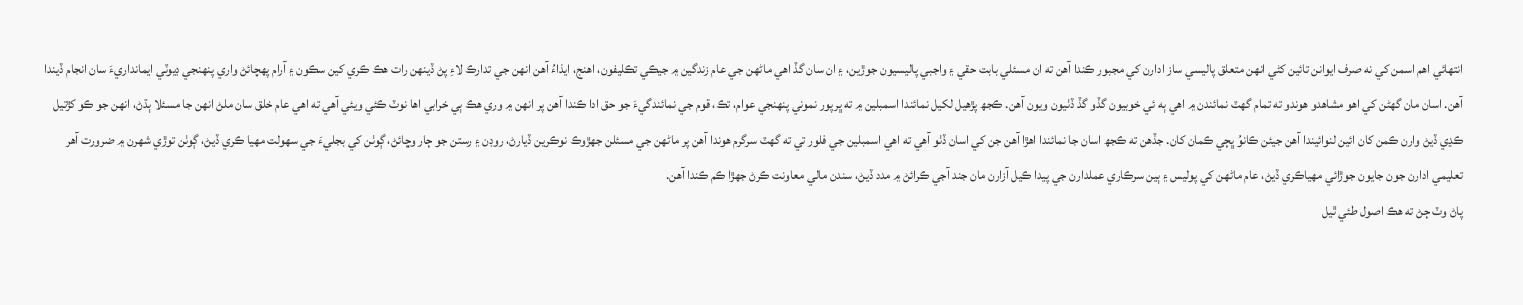انتهائي اهم اسمن کي نه صرف ايوانن تائين کڻي انهن متعلق پاليسي ساز ادارن کي مجبور ڪندا آهن ته ان مسئلي بابت حقي ۽ واجبي پاليسيون جوڙين، ۽ ان سان گڏ اهي ماڻهن جي عام زندگين ۾ جيڪي تڪليفون، اهنج، ايذاءُ آهن انهن جي تدارڪ لاءِ پڻ ڏينهن رات هڪ ڪري کين سڪون ۽ آرام پهچائڻ واري پنهنجي ڊيوٽي ايمانداريءَ سان انجام ڏيندا آهن. اسان مان گھڻن کي اهو مشاهدو هوندو ته تمام گھٽ نمائندن ۾ اهي ٻه ئي خوبيون گڏو گڏ ڏٺيون ويون آهن. ڪجھ پڙهيل لکيل نمائندا اسمبلين ۾ ته ڀرپور نموني پنهنجي عوام، تڪ، قوم جي نمائندگيءَ جو حق ادا ڪندا آهن پر انهن ۾ وري هڪ ٻي خرابي اها نوٽ ڪئي ويئي آهي ته اهي عام خلق سان ملڻ انهن جا مسئلا ٻڌڻ، انهن جو ڪو کڙتيل ڪڍي ڏيڻ وارن ڪمن کان ائين لنوائيندا آهن جيئن ڪانوُ ڀڄي ڪمان کان. جڏهن ته ڪجھ اسان جا نمائندا اهڙا آهن جن کي اسان ڏٺو آهي ته اهي اسمبلين جي فلور تي ته گھٽ سرگرم هوندا آهن پر ماڻهن جي مسئلن جهڙوڪ نوڪرين ڏيارڻ، روڊن ۽ رستن جو ڄار وڇائڻ، ڳوٺن کي بجليءَ جي سهولت مهيا ڪري ڏيڻ، ڳوٺن توڙي شهرن ۾ ضرورت آهر تعليمي ادارن جون جايون جوڙائي مهياڪري ڏيڻ، عام ماڻهن کي پوليس ۽ ٻين سرڪاري عملدارن جي پيدا ڪيل آزارن مان جند آجي ڪرائڻ ۾ مدد ڏيڻ، سندن مالي معاونت ڪرڻ جهڙا ڪم ڪندا آهن.
پاڻ وٽ ڄڻ ته هڪ اصول طئي ٿيل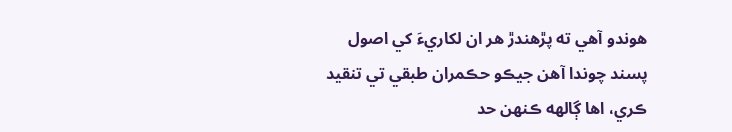هوندو آهي ته پڙهندڙ هر ان لکاريءَ کي اصول پسند چوندا آهن جيڪو حڪمران طبقي تي تنقيد ڪري، اها ڳالهه ڪنهن حد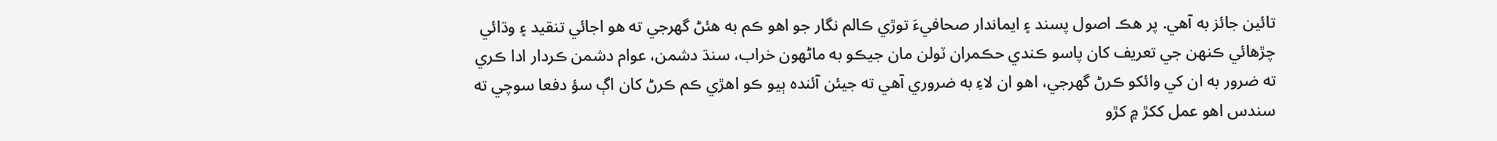تائين جائز به آهي. پر هڪ اصول پسند ۽ ايماندار صحافيءَ توڙي ڪالم نگار جو اهو ڪم به هئڻ گھرجي ته هو اجائي تنقيد ۽ وڌائي چڙهائي ڪنهن جي تعريف کان پاسو ڪندي حڪمران ٽولن مان جيڪو به ماڻهون خراب، سنڌ دشمن، عوام دشمن ڪردار ادا ڪري ته ضرور به ان کي وائکو ڪرڻ گھرجي، اهو ان لاءِ به ضروري آهي ته جيئن آئنده ٻيو ڪو اهڙي ڪم ڪرڻ کان اڳ سؤ دفعا سوچي ته سندس اهو عمل ککڙ ۾ کڙو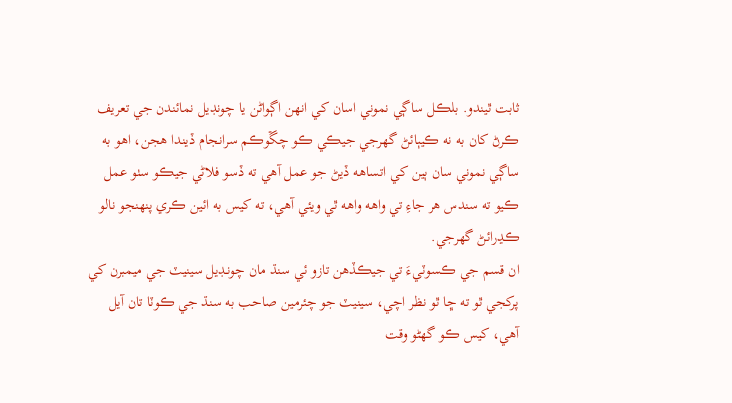ثابت ٿيندو. بلڪل ساڳي نموني اسان کي انهن اڳواڻن يا چونڊيل نمائندن جي تعريف ڪرڻ کان به نه ڪيٻائڻ گھرجي جيڪي ڪو چڱوڪم سرانجام ڏيندا هجن، اهو به ساڳي نموني سان ٻين کي اتساهه ڏيڻ جو عمل آهي ته ڏسو فلاڻي جيڪو سٺو عمل ڪيو ته سندس هر جاءِ تي واهه واهه ٿي ويئي آهي، ته کيس به ائين ڪري پنهنجو نالو ڪڍرائڻ گھرجي.
ان قسم جي ڪسوٽيءَ تي جيڪڏهن تازو ئي سنڌ مان چونـڊيل سينيٽ جي ميمبرن کي پرکجي ٿو ته ڇا ٿو نظر اچي، سينيٽ جو چئرمين صاحب به سنڌ جي ڪوٽا تان آيل آهي، کيس ڪو گھڻو وقت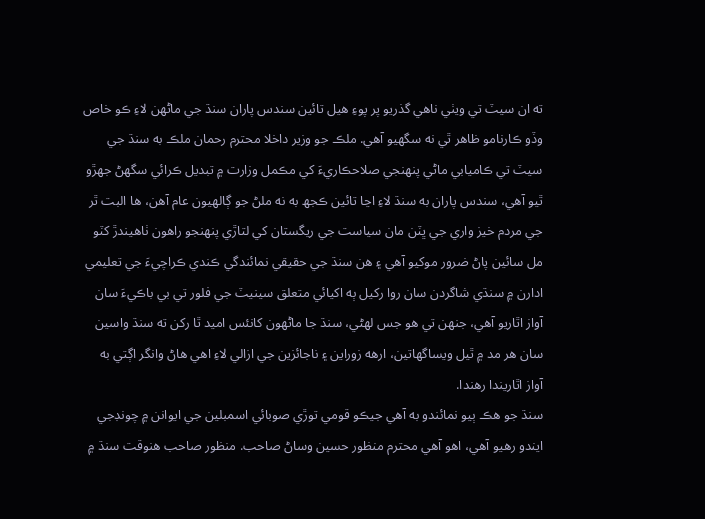ته ان سيٽ تي ويٺي ناهي گذريو پر پوءِ هيل تائين سندس پاران سنڌ جي ماڻهن لاءِ ڪو خاص وڏو ڪارنامو ظاهر ٿي نه سگھيو آهي. ملڪ جو وزير داخلا محترم رحمان ملڪ به سنڌ جي سيٽ تي ڪاميابي ماڻي پنهنجي صلاحڪاريءَ کي مڪمل وزارت ۾ تبديل ڪرائي سگھڻ جهڙو ٿيو آهي، سندس پاران به سنڌ لاءِ اڃا تائين ڪجھ به نه ملڻ جو ڳالهيون عام آهن، ها البت ٿر جي مردم خيز واري جي ڀٽن مان سياست جي ريگستان کي لتاڙي پنهنجو راهون ٺاهيندڙ کٽو مل سائين پاڻ ضرور موکيو آهي ۽ هن سنڌ جي حقيقي نمائندگي ڪندي ڪراچيءَ جي تعليمي ادارن ۾ سنڌي شاگردن سان روا رکيل ٻه اکيائي متعلق سينيٽ جي فلور تي بي باڪيءَ سان آواز اٿاريو آهي، جنهن تي هو جس لهڻي، سنڌ جا ماڻهون کانئس اميد ٿا رکن ته سنڌ واسين سان هر مد ۾ ٿيل ويساگھاتين، ارهه زوراين ۽ ناجائزين جي ازالي لاءِ اهي هاڻ وانگر اڳتي به آواز اٿاريندا رهندا.
سنڌ جو هڪ ٻيو نمائندو به آهي جيڪو قومي توڙي صوبائي اسمبلين جي ايوانن ۾ چونڊجي ايندو رهيو آهي، اهو آهي محترم منظور حسين وساڻ صاحب. منظور صاحب هنوقت سنڌ ۾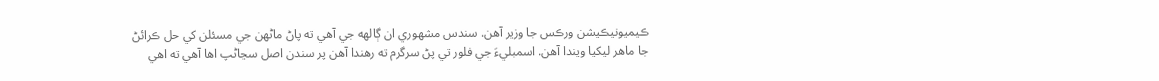ڪيميونيڪيشن ورڪس جا وزير آهن. سندس مشهوري ان ڳالهه جي آهي ته پاڻ ماڻهن جي مسئلن کي حل ڪرائڻ جا ماهر ليکيا ويندا آهن. اسمبليءَ جي فلور تي پڻ سرگرم ته رهندا آهن پر سندن اصل سڃاڻپ اها آهي ته اهي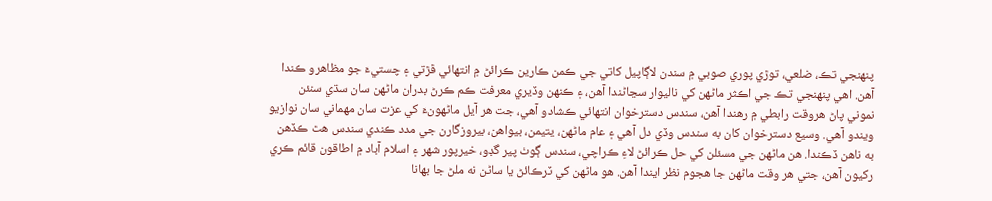پنهنجي تڪ، ضلعي، توڙي پوري صوبي ۾ سندن لاڳاپيل کاتي جي ڪمن ڪارين ڪرائڻ ۾ انتهائي ڦڙتي ۽ چستيءَ جو مظاهرو ڪندا آهن. اهي پنهنجي تڪ جي اڪثر ماڻهن کي ناليوار سڃاڻندا آهن، ۽ ڪنهن وڏيري معرفت ڪم ڪرڻ بدران ماڻهن سان سڌي سنئن نموني پاڻ هروقت رابطي ۾ رهندا آهن، سندس دسترخوان انتهائي ڪشادو آهي، جت هر آيل ماڻهونءَ کي عزت سان مهماني سان نوازيو ويندو آهي. وسيع دسترخوان کان به سندس وڏي دل آهي ۽ عام ماڻهن، يتيمن، بيواهن، بيروزگارن جي مدد ڪندي سندس هٿ ڪڏهن به ناهن ڏڪندا. هن ماڻهن جي مسئلن کي حل ڪرائڻ لاءِ ڪراچي، سندس ڳوٺ پير گڊو، خيرپور شهر ۽ اسلام آباد ۾ اطاقون قائم ڪري رکيون آهن، جتي هر وقت ماڻهن جا هجوم نظر ايندا آهن. هو ماڻهن کي ٽرڪائڻ يا ساڻن نه ملڻ جا بهانا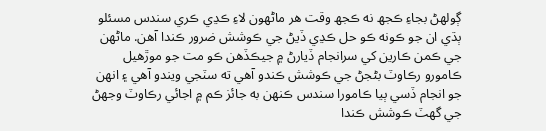ڳولهڻ بجاءِ ڪجھ نه ڪجھ وقت هر ماڻهون لاءِ ڪڍي ڪري سندس مسئلو ٻڌي ان جو ڪونه ڪو حل ڪڍي ڏيڻ جي ڪوشش ضرور ڪندا آهن. ماڻهن جي ڪمن ڪارين کي سرانجام ڏيارڻ ۾ جيڪڏهن ڪو مت جو موڙهيل ڪامورو رڪاوٽ بڻجڻ جي ڪوشش ڪندو آهي ته سٽجي ويندو آهي ۽ انهن جو انجام ڏسي ٻيا ڪامورا سندس ڪنهن به جائز ڪم ۾ اجائي رڪاوٽ وجھڻ جي گھٽ ڪوشش ڪندا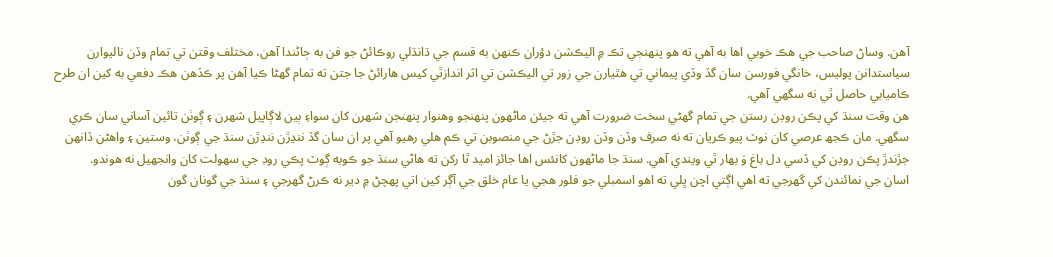آهن. وساڻ صاحب جي هڪ خوبي اها به آهي ته هو پنهنجي تڪ ۾ اليڪشن دؤران ڪنهن به قسم جي ڌانڌلي روڪائڻ جو فن به ڄاڻندا آهن، مختلف وقتن تي تمام وڏن ناليوارن سياستدانن پوليس، خانگي فورسن سان گڏ وڏي پيماني تي هٿيارن جي زور تي اليڪشن تي اثر اندازٿي کيس هارائڻ جا جتن ته تمام گھڻا ڪيا آهن پر ڪڏهن هڪ دفعي به کين ان طرح ڪاميابي حاصل ٿي نه سگھي آهي.
هن وقت سنڌ کي پڪن روڊن رستن جي تمام گھڻي سخت ضرورت آهي ته جيئن ماڻهون پنهنجو وهنوار پنهنجن شهرن کان سواءِ ٻين لاڳاپيل شهرن ۽ ڳوٺن تائين آساني سان ڪري سگھي. مان ڪجھ عرصي کان نوٽ پيو ڪريان ته نه صرف وڏن وڏن روڊن جڙڻ جي منصوبن تي ڪم هلي رهيو آهي پر ان سان گڏ ننڍڙن ننڍڙن سنڌ جي ڳوٺن، وستين ۽ واهڻن ڏانهن جڙندڙ پڪن روڊن کي ڏسي دل باغ وَ بهار ٿي ويندي آهي. سنڌ جا ماڻهون کانئس اها جائز اميد ٿا رکن ته هاڻي سنڌ جو ڪوبه ڳوٽ پڪي روڊ جي سهولت کان وانجھيل نه هوندو.
اسان جي نمائندن کي گھرجي ته اهي اڳتي اچن ڀلي ته اهو اسمبلي جو فلور هجي يا عام خلق جي آڳر کين اتي پهچڻ ۾ دير نه ڪرڻ گھرجي ۽ سنڌ جي گونان گون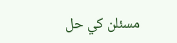مسئلن کي حل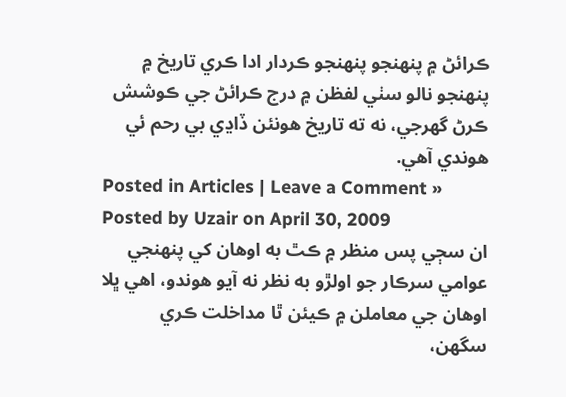ڪرائڻ ۾ پنهنجو پنهنجو ڪردار ادا ڪري تاريخ ۾ پنهنجو نالو سٺي لفظن ۾ درج ڪرائڻ جي ڪوشش ڪرڻ گھرجي، نه ته تاريخ هونئن ڏاڍي بي رحم ئي هوندي آهي.
Posted in Articles | Leave a Comment »
Posted by Uzair on April 30, 2009
ان سڄي پس منظر ۾ ڪٿ به اوهان کي پنهنجي عوامي سرڪار جو اولڙو به نظر نه آيو هوندو، اهي ڀلا اوهان جي معاملن ۾ ڪيئن ٿا مداخلت ڪري سگھن،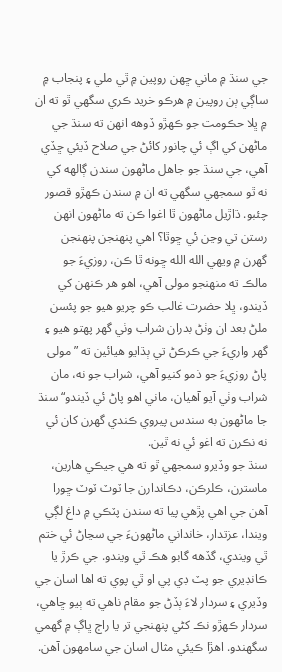جي سنڌ ۾ ماني ڇهن روپين ۾ ٿي ملي ۽ پنجاب ۾ ساڳي ٻن روپين ۾ هرڪو خريد ڪري سگھي ٿو ته ان ۾ ڀلا حڪومت جو ڪهڙو ڏوهه انهن ته سنڌ جي ماڻهن کي اڳ ئي چانور کائڻ جي صلاح ڏيئي ڇڏي آهي، جي سنڌ جو جاهل ماڻهون سندن ڳالهه کي نه ٿو سمجھي سگھي ته ان ۾ سندن ڪهڙو قصور چئبو. ڌاڙيل ماڻهون ٿا اغوا ڪن ته ماڻهون انهن رستن تي وڃن ئي ڇوٿا؟ اهي پنهنجن پنهنجن گھرن ۾ ويهي الله الله ڇونه ٿا ڪن، روزيءَ جو مالڪ ته منهنجو مولى آهي، اهو هر ڪنهن کي ڏيندو، ڀلا حضرت غالب ڪو چريو هيو جو پئسن ملڻ بعد ان وٺڻ بدران شراب وٺي گھر پهتو هيو ۽ گھر واريءَ جي ڪرڪڻ تي ٻڌايو هيائين ته ” مولى پاڻ روزيءَ جو ذمو کنيو آهي، شراب جو نه، مان شراب وٺي آيو آهيان، ماني اهو پاڻ ئي ڏيندو“ سنڌ جا ماڻهون به سندس پيروي ڪندي گھرن کان ئي نه نڪرن ته اغو ئي نه ٿين.
سنڌ جو وڏيرو سمجھي ٿو ته هي جيڪي هارين، ماسترن، ڪلرڪن، دڪاندارن جا ٽوٽ ٽوٽ ڇورا آهن جي اهي پڙهي پيا ته سندن پٽڪي ۾ داغ لڳي ويندا، عزتدار، خانداني ماڻهونءَ جي سڃاڻ ئي ختم ٿي ويندي، گڏهه گابو هڪ ٿي ويندو. جي ڪرڙ يا ڪانڊيري جو پٽ ڊي پي او ٿي پوي ته اها اسان جي وڏيري ۽ سردار لاءَ ٻڏڻ جو مقام ناهي ته ٻيو ڇاهي، سردار ڪهڙو نڪ کڻي پنهنجي تر يا راڄ ڀاڳ ۾ گهمي سگھندو. اهڙا ڪيئي مثال اسان جي سامهون آهن.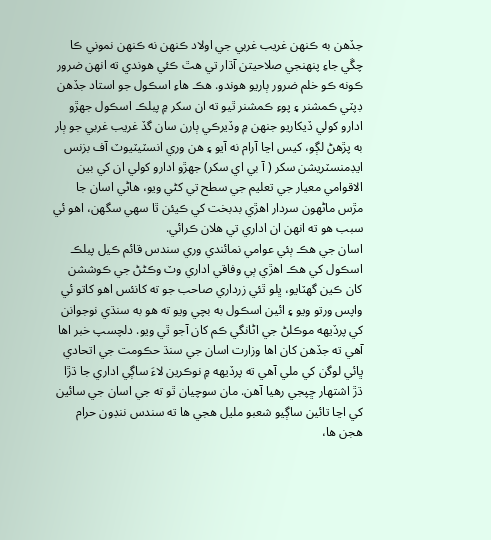جڏهن به ڪنهن غريب غربي جي اولاد ڪنهن نه ڪنهن نموني ڪا چڱي جاءِ پنهنجي صلاحيتن آڌار تي هٿ ڪئي هوندي ته انهن ضرور ڪونه ڪو خلم ضرور ٻاريو هوندو. هڪ هاءِ اسڪول جو استاد جڏهن ڊپٽي ڪمشنر ۽ پوءِ ڪمشنر ٿيو ته ان سکر ۾ پبلڪ اسڪول جهڙو ادارو کولي ڏيکاريو جنهن ۾ وڏيرڪي ٻارن سان گڏ غريب غربي جو ٻار به پڙهڻ لڳو، کيس اڃا آرام نه آيو ۽ هن وري انسٽيٽيوٽ آف بزنس ايڊمنسٽريشن سکر ( آ بي اي سکر) جهڙو ادارو کولي ان کي بين الاقوامي معيار جي تعليم جي سطح تي کڻي ويو، هاڻي اسان جا مڙس ماڻهون سردار اهڙي بدبخت کي ڪيئن ٿا سهي سگھن، اهو ئي سبب هو ته انهن ان اداري تي هلان ڪرائي.
اسان جي هڪ ٻئي عوامي نمائندي وري سندس قائم ڪيل پبلڪ اسڪول کي هڪ اهڙي ٻي وفاقي اداري وٽ وڪڻڻ جي ڪوششن کان ڪين گھٽايو، ڀلو ٿئي زرداري صاحب جو ته کانئس اهو کاتو ئي واپس ورتو ويو ۽ ائين اسڪول به بچي ويو ته هو به سنڌي نوجوانن کي پرڏيهه موڪلڻ جي اڻانگي ڪم کان آجو ٿي ويو. دلچسپ خبر اها آهي ته جڏهن کان اها وزارت اسان جي سنڌ حڪومت جي اتحادي ڀائي لوگن کي ملي آهي ته پرڏيهه ۾ نوڪرين لاءَ ساڳي اداري جا ڌڙا ڌڙ اشتهار ڇپجي رهيا آهن. مان سوچيان ٿو ته جي اسان جي سائين کي اڃا تائين ساڳيو شعبو مليل هجي ها ته سندس ننڊون حرام هجن ها،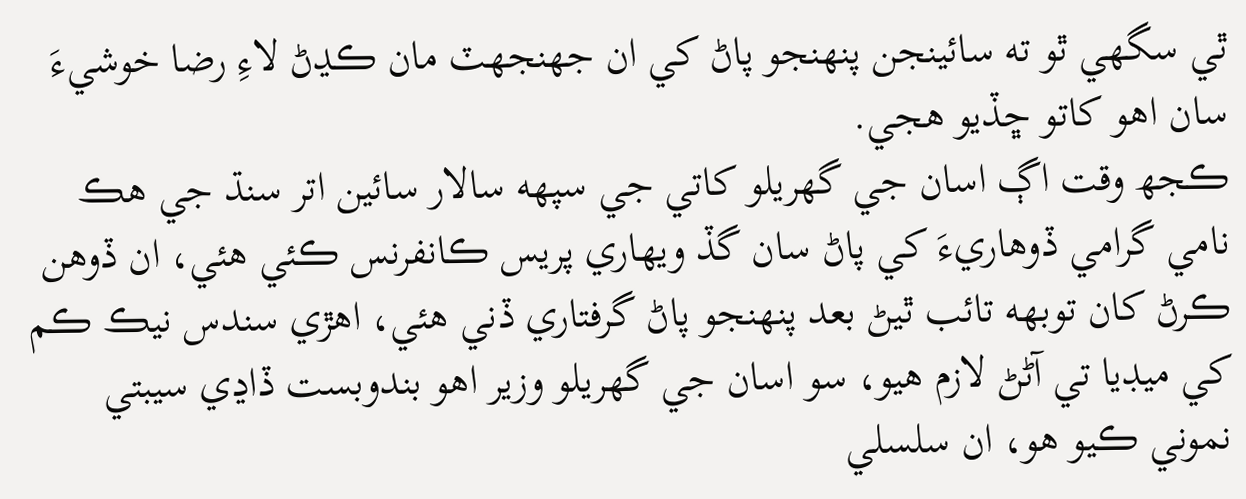ٿي سگھي ٿو ته سائينجن پنهنجو پاڻ کي ان جھنجھٽ مان ڪڍڻ لاءِ رضا خوشيءَ سان اهو کاتو ڇڏيو هجي.
ڪجھ وقت اڳ اسان جي گھريلو کاتي جي سپهه سالار سائين اتر سنڌ جي هڪ نامي گرامي ڏوهاريءَ کي پاڻ سان گڏ ويهاري پريس ڪانفرنس ڪئي هئي، ان ڏوهن ڪرڻ کان توبهه تائب ٿيڻ بعد پنهنجو پاڻ گرفتاري ڏني هئي، اهڙي سندس نيڪ ڪم کي ميڊيا تي آڻڻ لازم هيو، سو اسان جي گھريلو وزير اهو بندوبست ڏاڍي سيبتي نموني ڪيو هو، ان سلسلي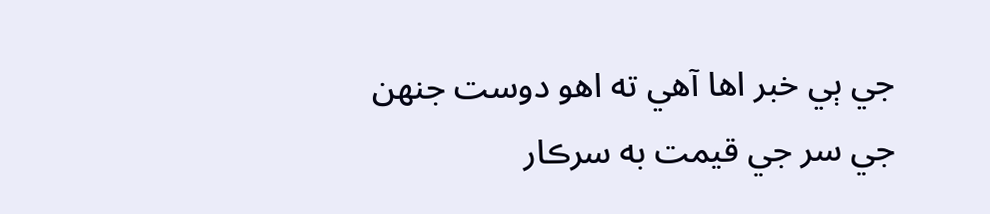جي ٻي خبر اها آهي ته اهو دوست جنهن جي سر جي قيمت به سرڪار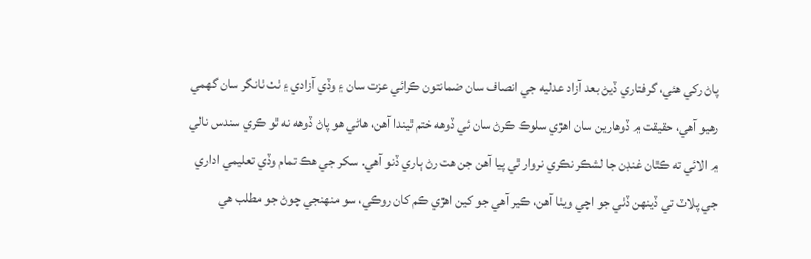پاڻ رکي هئي، گرفتاري ڏيڻ بعد آزاد عدليه جي انصاف سان ضمانتون ڪرائي عزت سان ۽ وڏي آزادي ۽ ٺٺ ٺانگر سان گھمي رهيو آهي، حقيقت ۾ ڏوهارين سان اهڙي سلوڪ ڪرڻ سان ئي ڏوهه ختم ٿيندا آهن، هاڻي هو پاڻ ڏوهه نه ٿو ڪري سندس نالي ۾ الائي ته ڪٿان غنڊن جا لشڪر نڪري نروار ٿي پيا آهن جن هت رڻ ٻاري ڏنو آهي. سکر جي هڪ تمام وڏي تعليمي اداري جي پلاٽ تي ڏينهن ڏٺي جو اچي ويٺا آهن، ڪير آهي جو کين اهڙي ڪم کان روڪي، سو منهنجي چوڻ جو مطلب هي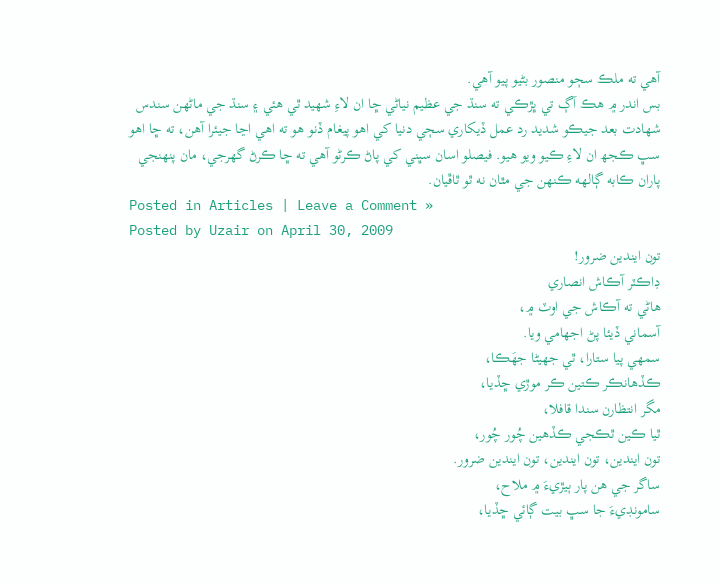آهي ته ملڪ سڄو منصور بڻيو پيو آهي.
بس اندر ۾ هڪ آڳ تي ڀڙڪي ته سنڌ جي عظيم نياڻي ڇا ان لاءِ شهيد ٿي هئي ۽ سنڌ جي ماڻهن سندس شهادت بعد جيڪو شديد رد عمل ڏيکاري سڄي دنيا کي اهو پيغام ڏنو هو ته اهي اڃا جيئرا آهن، ته ڇا اهو سڀ ڪجھ ان لاءِ ڪيو ويو هيو. فيصلو اسان سڀني کي پاڻ ڪرڻو آهي ته ڇا ڪرڻ گھرجي، مان پنهنجي پاران ڪابه ڳالهه ڪنهن جي مٿان نه ٿو ٿاڦيان.
Posted in Articles | Leave a Comment »
Posted by Uzair on April 30, 2009
تون ايندين ضرور!
ڊاڪٽر آڪاش انصاري
هاڻي ته آڪاش جي اوٽ ۾،
آسماني ڏيئا پڻ اجهامي ويا.
سمهي پيا ستارا، ٿي جهيڻا جهَڪا،
ڪڏهانڪر ڪتين ڪر موڙي ڇڏيا،
مگر انتظارن سندا قافلا،
ٿيا ڪين ٿڪجي ڪڏهين چُور چُور،
تون ايندين، تون ايندين، تون ايندين ضرور.
ساگر جي هن پار ٻيڙيءَ ۾ ملاح،
سامونڊيءَ جا سڀ بيت ڳائي ڇڏيا،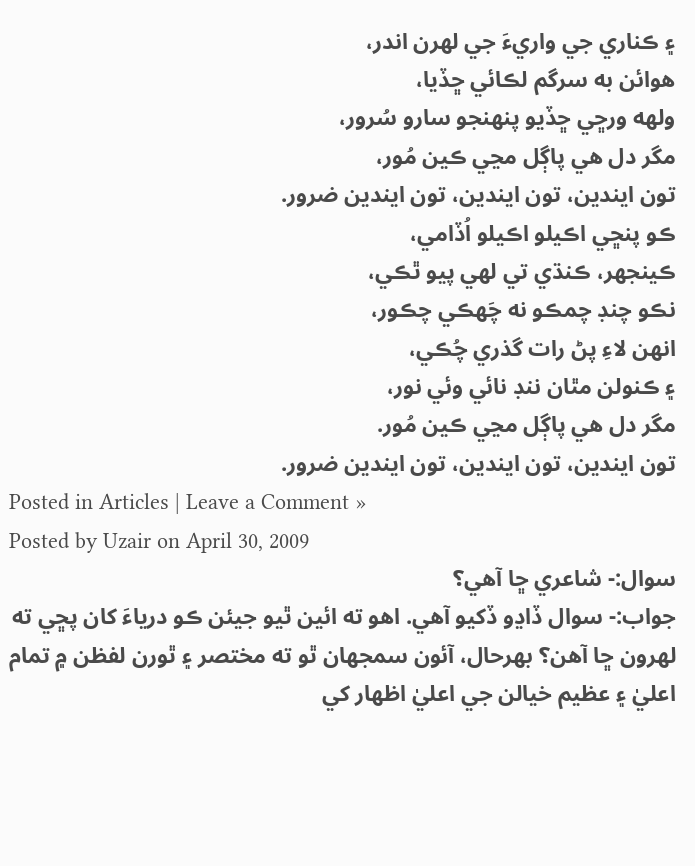۽ ڪناري جي واريءَ جي لهرن اندر،
هوائن به سرگم لڪائي ڇڏيا،
ولهه ورڇي ڇڏيو پنهنجو سارو سُرور،
مگر دل هي پاڳل مڃي ڪين مُور،
تون ايندين، تون ايندين، تون ايندين ضرور.
ڪو پنڇي اڪيلو اڪيلو اُڏامي،
ڪينجهر، ڪنڌي تي لهي پيو ٿڪي،
نڪو چنڊ چمڪو نه چَهڪي چڪور،
انهن لاءِ پڻ رات گذري چُڪي،
۽ ڪنولن مٿان ننڊ نائي وئي نور،
مگر دل هي پاڳل مڃي ڪين مُور.
تون ايندين، تون ايندين، تون ايندين ضرور.
Posted in Articles | Leave a Comment »
Posted by Uzair on April 30, 2009
سوال:- شاعري ڇا آهي؟
جواب:- سوال ڏاڍو ڏکيو آهي. اهو ته ائين ٿيو جيئن ڪو درياءَ کان پڇي ته لهرون ڇا آهن؟ بهرحال، آئون سمجهان ٿو ته مختصر ۽ ٿورن لفظن ۾ تمام اعليٰ ۽ عظيم خيالن جي اعليٰ اظهار کي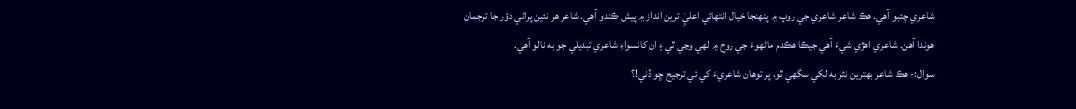شاعري چئبو آهي. هڪ شاعر شاعري جي روپ ۾ پنهنجا خيال انتهائي اعليِٰ ترين انداز ۾ پيش ڪندو آهي. شاعر هر نئين پراڻي دؤر جا ترجمان هوندا آهن. شاعري اهڙي شيءَ آهي جيڪا هڪدم ماڻهوءَ جي روح ۾ لهي وڃي ٿي ۽ ان کانسواءِ شاعري تبديلي جو به نالو آهي.
سوال:- هڪ شاعر بهترين نثر به لکي سگهي ٿو، پر توهان شاعريءَ کي ئي ترجيح ڇو ڏني!؟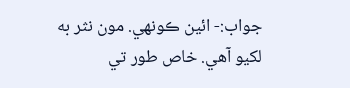جواب:- ائين ڪونهي. مون نثر به لکيو آهي. خاص طور تي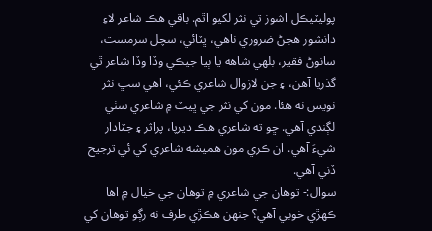پوليٽيڪل اشوز تي نثر لکيو اٿم. باقي هڪ شاعر لاءِ دانشور هجڻ ضروري ناهي، ڀٽائي، سچل سرمست، سانوڻ فقير، بلهي شاهه يا ٻيا جيڪي وڏا وڏا شاعر ٿي گذريا آهن، ۽ جن لازوال شاعري ڪئي، اهي سڀ نثر نويس نه هئا. مون کي نثر جي ڀيٽ ۾ شاعري سٺي لڳندي آهي. ڇو ته شاعري هڪ ديرپا، پراثر ۽ جٽادار شيءَ آهي. ان ڪري مون هميشه شاعري کي ئي ترجيح ڏني آهي.
سوال:- توهان جي شاعري ۾ توهان جي خيال ۾ اها ڪهڙي خوبي آهي؟ جنهن هڪڙي طرف نه رڳو توهان کي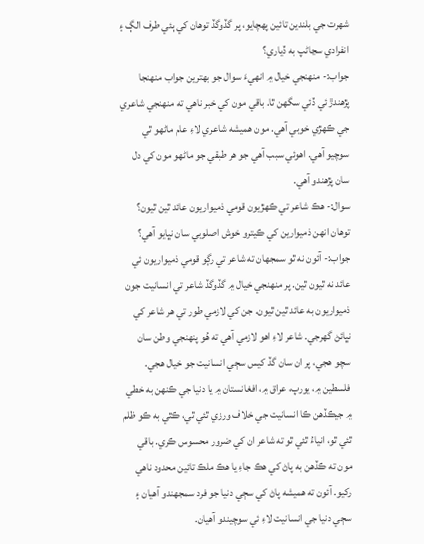شهرت جي بلندين تائين پهچايو، پر گڏوگڏ توهان کي ٻئي طرف الڳ ۽ انفرادي سڃاڻپ به ڏياري؟
جواب:- منهنجي خيال ۾ انهيءَ سوال جو بهترين جواب منهنجا پڙهندڙ ئي ڏئي سگهن ٿا. باقي مون کي خبر ناهي ته منهنجي شاعري جي ڪهڙي خوبي آهي. مون هميشه شاعري لاءِ عام ماڻهو ٿي سوچيو آهي. اهوئي سبب آهي جو هر طبقي جو ماڻهو مون کي دل سان پڙهندو آهي.
سوال:- هڪ شاعر تي ڪهڙيون قومي ذميواريون عائد ٿين ٿيون؟ توهان انهن ذميوارين کي ڪيترو خوش اصلوبي سان نڀايو آهي؟
جواب:- آئون نه ٿو سمجهان ته شاعر تي رڳو قومي ذميواريون ئي عائد نه ٿيون ٿين. پر منهنجي خيال ۾ گڏوگڏ شاعر تي انسانيت جون ذميواريون به عائد ٿين ٿيون. جن کي لازمي طور تي هر شاعر کي نڀائڻ گهرجي. شاعر لاءِ اهو لازمي آهي ته هُو پنهنجي وطن سان سچو هجي، پر ان سان گڏ کيس سڄي انسانيت جو خيال هجي. فلسطين ۾، يورپ، عراق ۾، افغانستان ۾ يا دنيا جي ڪنهن به خطي ۾ جيڪڏهن ڪا انسانيت جي خلاف ورزي ٿئي ٿي، ڪٿي به ڪو ظلم ٿئي ٿو، انياءُ ٿئي ٿو ته شاعر ان کي ضرور محسوس ڪري. باقي مون ته ڪڏهن به پاڻ کي هڪ جاءِ يا هڪ ملڪ تائين محدود ناهي رکيو. آئون ته هميشه پاڻ کي سڄي دنيا جو فرد سمجهندو آهيان ۽ سڄي دنيا جي انسانيت لاءِ ئي سوچيندو آهيان.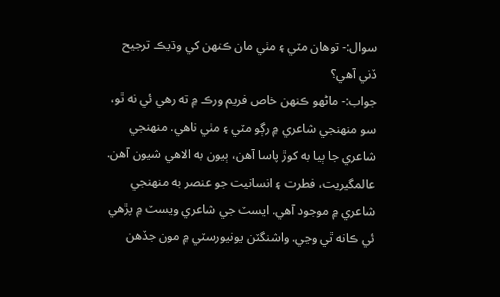سوال:- توهان مٽي ۽ مٺي مان ڪنهن کي وڌيڪ ترجيح ڏني آهي؟
جواب:- ماڻهو ڪنهن خاص فريم ورڪ ۾ ته رهي ئي نه ٿو، سو منهنجي شاعري ۾ رڳو مٽي ۽ مٺي ناهي. منهنجي شاعري جا ٻيا به کوڙ پاسا آهن، ٻيون به الاهي شيون آهن. عالمگيريت، فطرت ۽ انسانيت جو عنصر به منهنجي شاعري ۾ موجود آهي. ايسٽ جي شاعري ويسٽ ۾ پڙهي ئي ڪانه ٿي وڃي. واشنگٽن يونيورسٽي ۾ مون جڏهن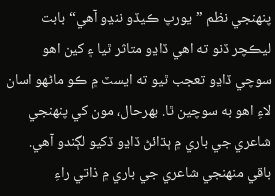پنهنجي نظم ”يورپ ڪيڏو ننڍو آهي“ بابت ليڪچر ڏنو ته اهي ڏاڍو متاثر ٿيا ۽ کين اهو سوچي ڏاڍو تعجب ٿيو ته ايسٽ ۾ ڪو ماڻهو اسان لاءِ اهو به سوچين ٿا. بهرحال، مون کي پنهنجي شاعري جي باري ۾ ٻڌائڻ ڏاڍو ڏکيو لڳندو آهي. باقي منهنجي شاعري جي باري ۾ ذاتي راءِ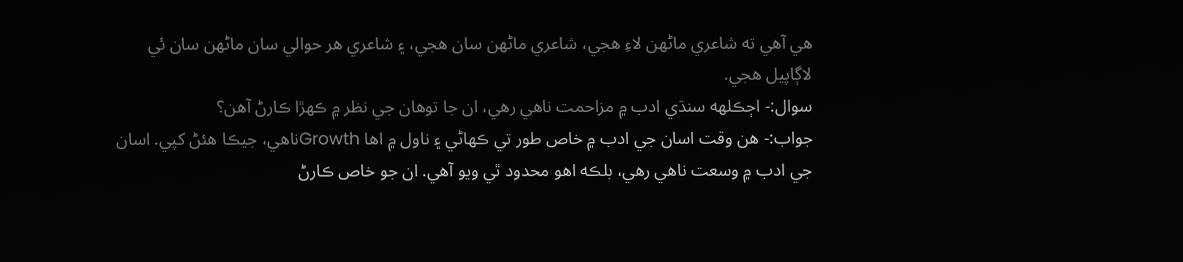هي آهي ته شاعري ماڻهن لاءِ هجي، شاعري ماڻهن سان هجي، ۽ شاعري هر حوالي سان ماڻهن سان ئي لاڳاپيل هجي.
سوال:- اڄڪلهه سنڌي ادب ۾ مزاحمت ناهي رهي، ان جا توهان جي نظر ۾ ڪهڙا ڪارڻ آهن؟
جواب:- هن وقت اسان جي ادب ۾ خاص طور تي ڪهاڻي ۽ ناول ۾ اها Growthناهي، جيڪا هئڻ کپي. اسان جي ادب ۾ وسعت ناهي رهي، بلڪه اهو محدود ٿي ويو آهي. ان جو خاص ڪارڻ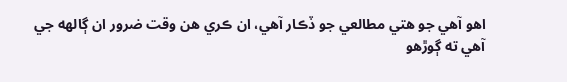اهو آهي جو هتي مطالعي جو ڏڪار آهي، ان ڪري هن وقت ضرور ان ڳالهه جي آهي ته ڳوڙهو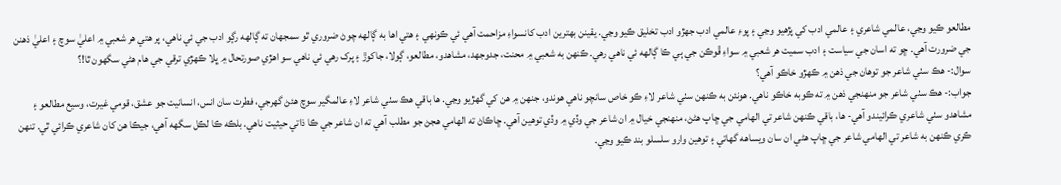مطالعو ڪيو وڃي، عالمي شاعري ۽ عالمي ادب کي پڙهيو وڃي ۽ پوءِ عالمي ادب جهڙو ادب تخليق ڪيو وڃي. يقينن بهترين ادب کانسواءِ مزاحمت آهي ئي ڪونهي ۽ هتي اها به ڳالهه چوڻ ضروري ٿو سمجهان ته ڳالهه رڳو ادب جي ئي ناهي، پر هتي هر شعبي ۾ اعليٰ سوچ ۽ اعليٰ ذهنن جي ضرورت آهي. ڇو ته اسان جي سياست ۽ ادب سميت هر شعبي ۾ سواءِ ڦوڪن جي ٻي ڪا ڳالهه ئي ناهي رهي. ڪنهن به شعبي ۾ محنت، جدوجهد، مشاهدو، مطالعو، ڳولا، جاکوڙ ۽ پرک رهي ئي ناهي سو اهڙي صورتحال ۾ ڀلا ڪهڙي ترقي جي هام هڻي سگهون ٿا!؟
سوال:- هڪ سٺي شاعر جو توهان جي ذهن ۾ ڪهڙو خاڪو آهي؟
جواب:- هڪ سٺي شاعر جو منهنجي ذهن ۾ ته ڪوبه خاڪو ناهي. هونئن به ڪنهن سٺي شاعر لاءِ ڪو خاص سانچو ناهي هوندو، جنهن ۾ هن کي گهڙيو وڃي. ها باقي هڪ سٺي شاعر لاءِ عالمگير سوچ هئڻ گهرجي، فطرت سان انس، انسانيت جو عشق، قومي غيرت، وسيع مطالعو ۽ مشاهدو سٺي شاعري ڪرائيندو آهي- ها، باقي ڪنهن شاعر تي الهامي جي ڇاپ هڻڻ، منهنجي خيال ۾ ان شاعر جي وڏي ۾ وڏي توهين آهي. ڇاڪاڻ ته الهامي هجڻ جو مطلب آهي ته ان شاعر جي ڪا ذاتي حيثيت ناهي. بلڪه ڪا لڪل سگهه آهي، جيڪا هن کان شاعري ڪرائي ٿي. تنهن ڪري ڪنهن به شاعر تي الهامي شاعر جي ڇاپ هڻي ان سان ويساهه گهاتي ۽ توهين وارو سلسلو بند ڪيو وڃي.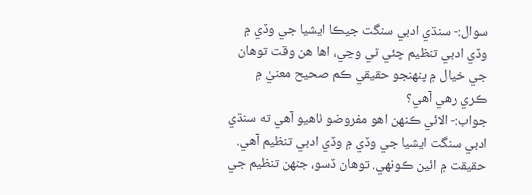سوال:- سنڌي ادبي سنگت جيڪا ايشيا جي وڏي ۾ وڏي ادبي تنظيم چئي ٿي وڃي، اها هن وقت توهان جي خيال ۾ پنهنجو حقيقي ڪم صحيح معنيٰ ۾ ڪري رهي آهي؟
جواب:- الائي ڪنهن اهو مفروضو ٺاهيو آهي ته سنڌي ادبي سنگت ايشيا جي وڏي ۾ وڏي ادبي تنظيم آهي. حقيقت ۾ ائين ڪونهي. توهان ڏسو، جنهن تنظيم جي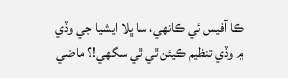ڪا آفيس ئي ڪانهي، سا ڀلا ايشيا جي وڏي ۾ وڏي تنظيم ڪيئن ٿي ٿي سگهي!؟ ماضي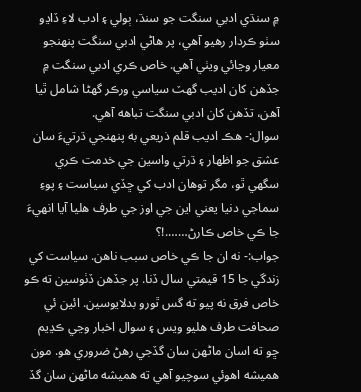۾ سنڌي ادبي سنگت جو سنڌ، ٻولي ۽ ادب لاءِ ڏاڍو سٺو ڪردار رهيو آهي، پر هاڻي ادبي سنگت پنهنجو معيار وڃائي ويٺي آهي. خاص ڪري ادبي سنگت ۾ جڏهن کان اديب گهٽ سياسي ورڪر گهڻا شامل ٿيا آهن، تڏهن کان ادبي سنگت تباهه آهي.
سوال:- هڪ اديب قلم ذريعي به پنهنجي ڌرتيءَ سان عشق جو اظهار ۽ ڌرتي واسين جي خدمت ڪري سگهي ٿو، مگر توهان ادب کي ڇڏي سياست ۽ پوءِ سماجي دنيا يعني اين جي اوز جي طرف هليا آيا انهيءَ جا ڪي خاص ڪارڻ…….!؟
جواب:- نه ان جا ڪي خاص سبب ناهن. سياست کي زندگي جا 15 قيمتي سال ڏنا. پر جڏهن ڏٺوسين ته ڪو خاص فرق نه پيو ته گس ٿورو بدلايوسين. ائين ئي صحافت طرف هليو ويس ۽ سوال اخبار وڃي ڪڍيم ڇو ته اسان ماڻهن سان گڏجي رهڻ ضروري هو. مون هميشه اهوئي سوچيو آهي ته هميشه ماڻهن سان گڏ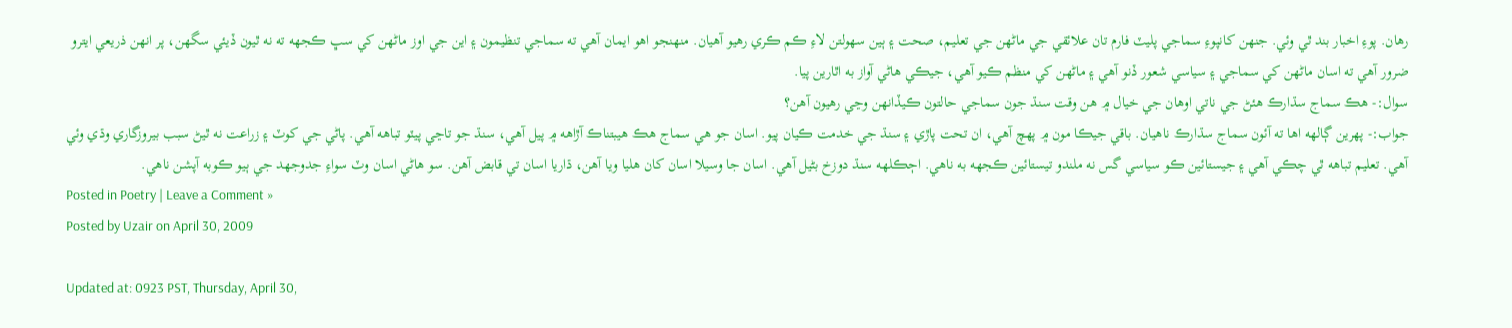رهان. پوءِ اخبار بند ٿي وئي. جنهن کانپوءِ سماجي پليٽ فارم تان علائقي جي ماڻهن جي تعليم، صحت ۽ ٻين سهولتن لاءِ ڪم ڪري رهيو آهيان. منهنجو اهو ايمان آهي ته سماجي تنظيمون ۽ اين جي اوز ماڻهن کي سڀ ڪجهه ته نه ٿيون ڏيئي سگهن، پر انهن ذريعي ايترو ضرور آهي ته اسان ماڻهن کي سماجي ۽ سياسي شعور ڏنو آهي ۽ ماڻهن کي منظم ڪيو آهي، جيڪي هاڻي آواز به اٿارين پيا.
سوال:- هڪ سماج سڌارڪ هئڻ جي ناتي اوهان جي خيال ۾ هن وقت سنڌ جون سماجي حالتون ڪيڏانهن وڃي رهيون آهن؟
جواب:- پهرين ڳالهه اها ته آئون سماج سڌارڪ ناهيان. باقي جيڪا مون ۾ پهچ آهي، ان تحت پاڙي ۽ سنڌ جي خدمت ڪيان پيو. اسان جو هي سماج هڪ هيبتناڪ آڙاهه ۾ پيل آهي، سنڌ جو تاڃي پيٽو تباهه آهي. پاڻي جي کوٽ ۽ زراعت نه ٿيڻ سبب بيروزگاري وڌي وئي آهي. تعليم تباهه ٿي چڪي آهي ۽ جيستائين ڪو سياسي گس نه ملندو تيستائين ڪجهه به ناهي. اڄڪلهه سنڌ دوزخ بڻيل آهي. اسان جا وسيلا اسان کان هليا ويا آهن، ڌاريا اسان تي قابض آهن. سو هاڻي اسان وٽ سواءِ جدوجهد جي ٻيو ڪوبه آپشن ناهي.
Posted in Poetry | Leave a Comment »
Posted by Uzair on April 30, 2009

Updated at: 0923 PST, Thursday, April 30,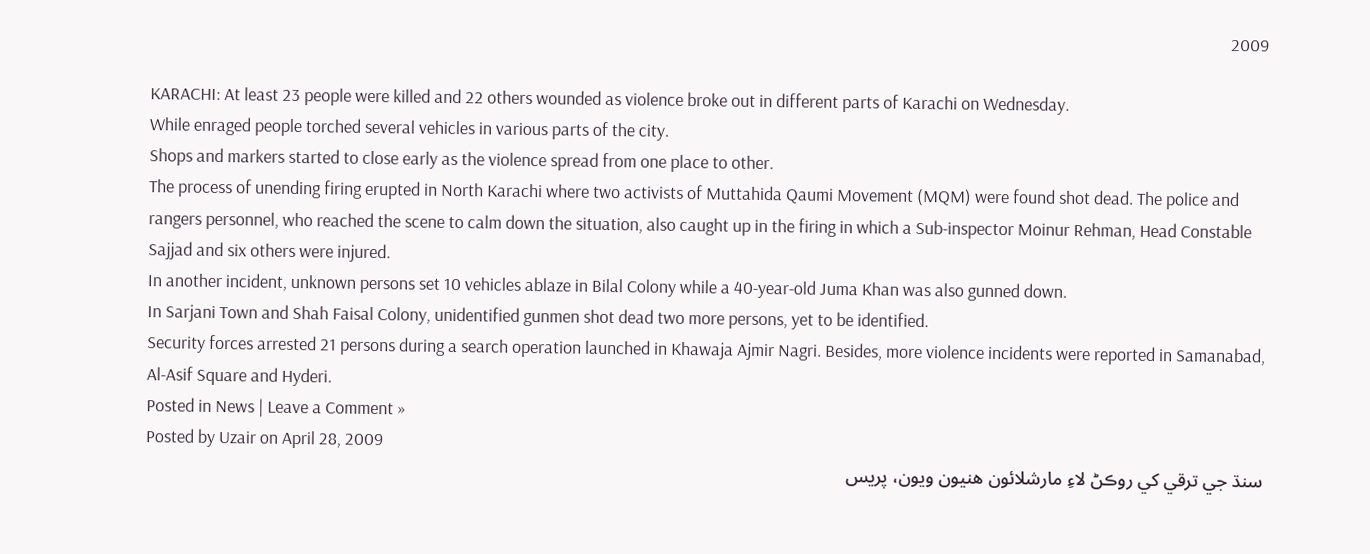2009

KARACHI: At least 23 people were killed and 22 others wounded as violence broke out in different parts of Karachi on Wednesday.
While enraged people torched several vehicles in various parts of the city.
Shops and markers started to close early as the violence spread from one place to other.
The process of unending firing erupted in North Karachi where two activists of Muttahida Qaumi Movement (MQM) were found shot dead. The police and rangers personnel, who reached the scene to calm down the situation, also caught up in the firing in which a Sub-inspector Moinur Rehman, Head Constable Sajjad and six others were injured.
In another incident, unknown persons set 10 vehicles ablaze in Bilal Colony while a 40-year-old Juma Khan was also gunned down.
In Sarjani Town and Shah Faisal Colony, unidentified gunmen shot dead two more persons, yet to be identified.
Security forces arrested 21 persons during a search operation launched in Khawaja Ajmir Nagri. Besides, more violence incidents were reported in Samanabad, Al-Asif Square and Hyderi.
Posted in News | Leave a Comment »
Posted by Uzair on April 28, 2009
سنڌ جي ترقي کي روڪڻ لاءِ مارشلائون هنيون ويون، پريس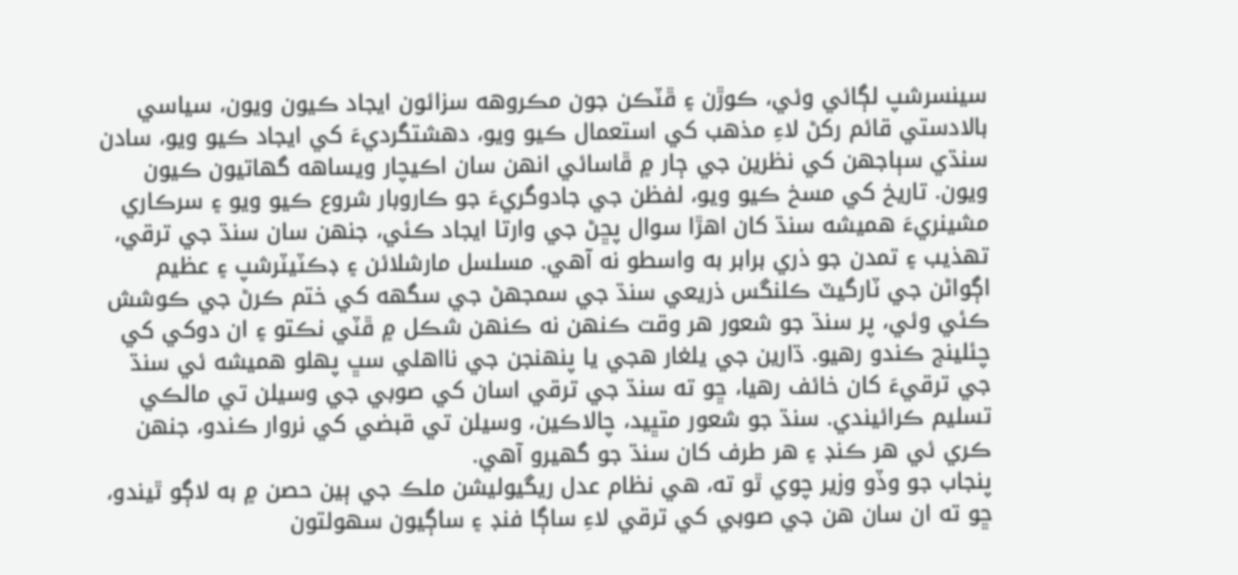سينسرشپ لڳائي وئي، ڪوڙن ۽ ڦٽڪن جون مڪروهه سزائون ايجاد ڪيون ويون، سياسي بالادستي قائم رکڻ لاءِ مذهب کي استعمال ڪيو ويو، دهشتگرديءَ کي ايجاد ڪيو ويو، سادن سنڌي سٻاجهن کي نظرين جي ڄار ۾ ڦاسائي انهن سان اڪيچار ويساهه گهاتيون ڪيون ويون. تاريخ کي مسخ ڪيو ويو، لفظن جي جادوگريءَ جو ڪاروبار شروع ڪيو ويو ۽ سرڪاري مشينريءَ هميشه سنڌ کان اهڙا سوال پڇڻ جي وارتا ايجاد ڪئي، جنهن سان سنڌ جي ترقي، تهذيب ۽ تمدن جو ذري برابر به واسطو نه آهي. مسلسل مارشلائن ۽ ڊڪٽيٽرشپ ۽ عظيم اڳواڻن جي ٽارگيٽ ڪلنگس ذريعي سنڌ جي سمجهڻ جي سگهه کي ختم ڪرڻ جي ڪوشش ڪئي وئي، پر سنڌ جو شعور هر وقت ڪنهن نه ڪنهن شڪل ۾ ڦٽي نڪتو ۽ ان دوکي کي چئلينج ڪندو رهيو. ڌارين جي يلغار هجي يا پنهنجن جي نااهلي سڀ پهلو هميشه ئي سنڌ جي ترقيءَ کان خائف رهيا، ڇو ته سنڌ جي ترقي اسان کي صوبي جي وسيلن تي مالڪي تسليم ڪرائيندي. سنڌ جو شعور متڀيد، چالاڪين، وسيلن تي قبضي کي نروار ڪندو، جنهن ڪري ئي هر ڪنڊ ۽ هر طرف کان سنڌ جو گهيرو آهي.
پنجاب جو وڏو وزير چوي ٿو ته، هي نظام عدل ريگيوليشن ملڪ جي ٻين حصن ۾ به لاڳو ٿيندو، ڇو ته ان سان هن جي صوبي کي ترقي لاءِ ساڳا فنڊ ۽ ساڳيون سهولتون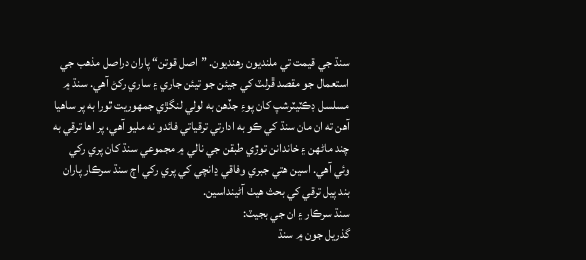سنڌ جي قيمت تي ملنديون رهنديون. ”اصل قوتن“ پاران دراصل مذهب جي استعمال جو مقصد ڦرلٽ کي جيئن جو تيئن جاري ۽ ساري رکڻ آهي. سنڌ ۾ مسلسل ڊڪٽيٽرشپ کان پوءِ جڏهن به لولي لنگڙي جمهوريت ٿورا به پر ساهيا آهن ته ان مان سنڌ کي ڪو به ادارتي ترقياتي فائدو نه مليو آهي، پر اها ترقي به چند ماڻهن ۽ خاندانن توڙي طبقن جي نالي ۾ مجموعي سنڌ کان پري رکي وئي آهي. اسين هتي جبري وفاقي ڍانچي کي پري رکي اڄ سنڌ سرڪار پاران بند پيل ترقي کي بحث هيٺ آڻينداسين.
سنڌ سرڪار ۽ ان جي بجيٽ:
گذريل جون ۾ سنڌ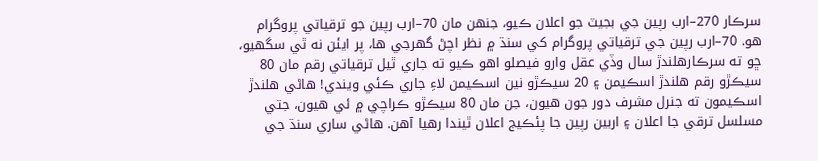سرڪار 270–ارب رپين جي بجيٽ جو اعلان ڪيو، جنهن مان 70–ارب رپين جو ترقياتي پروگرام هو. 70–ارب رپين جي ترقياتي پروگرام کي سنڌ ۾ نظر اچڻ گهرجي ها، پر ايئن نه ٿي سگهيو، ڇو ته سرڪارهلندڙ سال وڏي عقل وارو فيصلو اهو ڪيو ته جاري ٿيل ترقياتي رقم مان 80 سيڪڙو رقم هلندڙ اسڪيمن ۽ 20 سيڪڙو نين اسڪيمن لاءِ جاري ڪئي ويندي! هاڻي هلندڙ اسڪيمون ته جنرل مشرف دور جون هيون، جن مان 80 سيڪڙو ڪراچي ۾ ئي هيون، جتي مسلسل ترقي جا اعلان ۽ اربين رپين جا پئڪيج اعلان ٿيندا رهيا آهن. هاڻي ساري سنڌ جي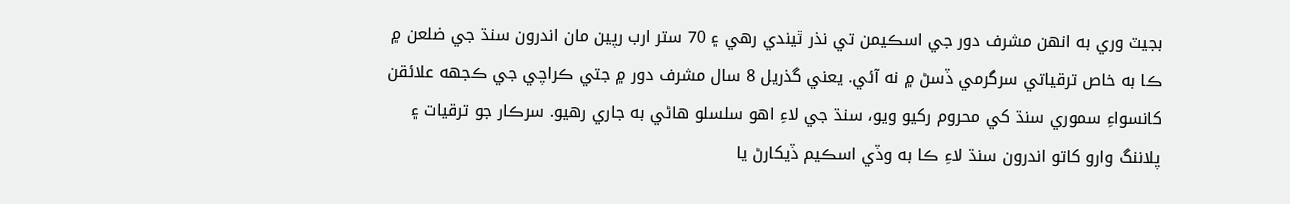بجيٽ وري به انهن مشرف دور جي اسڪيمن تي نذر ٿيندي رهي ۽ 70 ستر ارب رپين مان اندرون سنڌ جي ضلعن ۾ ڪا به خاص ترقياتي سرگرمي ڏسڻ ۾ نه آئي. يعني گذريل 8 سال مشرف دور ۾ جتي ڪراچي جي ڪجهه علائقن کانسواءِ سموري سنڌ کي محروم رکيو ويو، سنڌ جي لاءِ اهو سلسلو هاڻي به جاري رهيو. سرڪار جو ترقيات ۽ پلاننگ وارو کاتو اندرون سنڌ لاءِ ڪا به وڏي اسڪيم ڏيکارڻ يا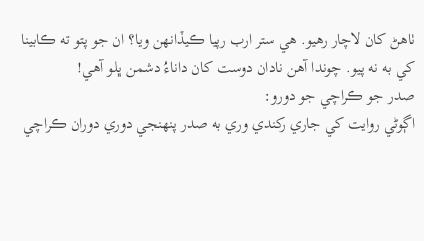ٺاهڻ کان لاچار رهيو. هي ستر ارب رپيا ڪيڏانهن ويا؟ ان جو پتو ته ڪابينا کي به نه پيو. چوندا آهن نادان دوست کان داناءُ دشمن ڀلو آهي!
صدر جو ڪراچي جو دورو:
اڳوڻي روايت کي جاري رکندي وري به صدر پنهنجي دوري دوران ڪراچي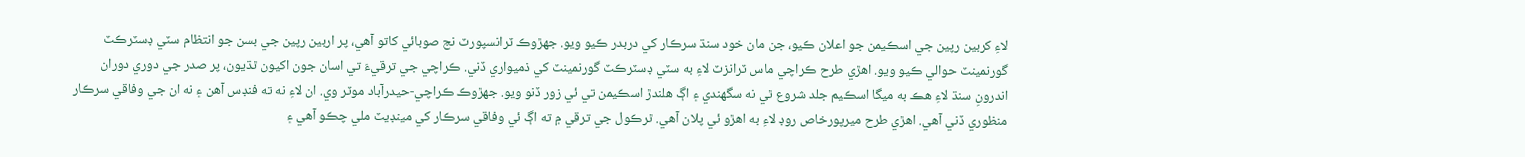لاءِ کربين رپين جي اسڪيمن جو اعلان ڪيو، جن مان خود سنڌ سرڪار کي دربدر ڪيو ويو. جهڙوڪ ٽرانسپورٽ نج صوبائي کاتو آهي، پر اربين رپين جي بسن جو انتظام سٽي ڊسٽرڪٽ گورنمينٽ حوالي ڪيو ويو. اهڙي طرح ڪراچي ماس ٽرانزٽ لاءِ به سٽي ڊسٽرڪٽ گورنمينٽ کي ذميواري ڏني. ڪراچي جي ترقيءَ تي اسان جون اکيون ٿڌيون، پر صدر جي دوري دوران اندرونِ سنڌ لاءِ هڪ به ميگا اسڪيم جلد شروع ٿي نه سگهندي ۽ اڳ هلندڙ اسڪيمن تي ئي زور ڏنو ويو. جهڙوڪ ڪراچي-حيدرآباد موٽر وي. ان لاءِ نه ته فنڊس آهن ۽ نه ان جي وفاقي سرڪار منظوري ڏني آهي. اهڙي طرح ميرپورخاص روڊ لاءِ به اهڙو ئي پلان آهي. ٿرڪول جي ترقي ۾ ته اڳ ئي وفاقي سرڪار کي مينڊيٽ ملي چڪو آهي ۽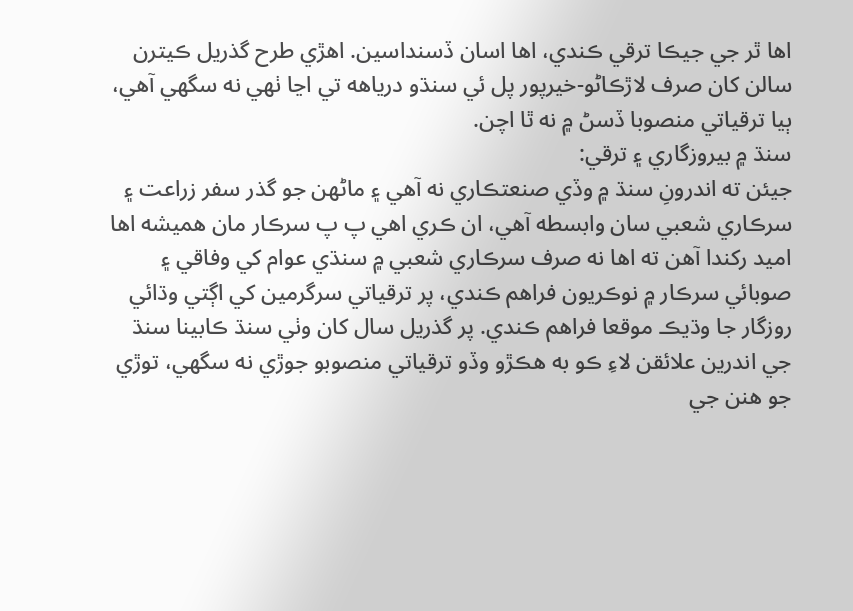اها ٿر جي جيڪا ترقي ڪندي، اها اسان ڏسنداسين. اهڙي طرح گذريل ڪيترن سالن کان صرف لاڙڪاڻو-خيرپور پل ئي سنڌو درياهه تي اڃا ٺهي نه سگهي آهي، ٻيا ترقياتي منصوبا ڏسڻ ۾ نه ٿا اچن.
سنڌ ۾ بيروزگاري ۽ ترقي:
جيئن ته اندرونِ سنڌ ۾ وڏي صنعتڪاري نه آهي ۽ ماڻهن جو گذر سفر زراعت ۽ سرڪاري شعبي سان وابسطه آهي، ان ڪري اهي پ پ سرڪار مان هميشه اها اميد رکندا آهن ته اها نه صرف سرڪاري شعبي ۾ سنڌي عوام کي وفاقي ۽ صوبائي سرڪار ۾ نوڪريون فراهم ڪندي، پر ترقياتي سرگرمين کي اڳتي وڌائي روزگار جا وڌيڪ موقعا فراهم ڪندي. پر گذريل سال کان وٺي سنڌ ڪابينا سنڌ جي اندرين علائقن لاءِ ڪو به هڪڙو وڏو ترقياتي منصوبو جوڙي نه سگهي، توڙي جو هنن جي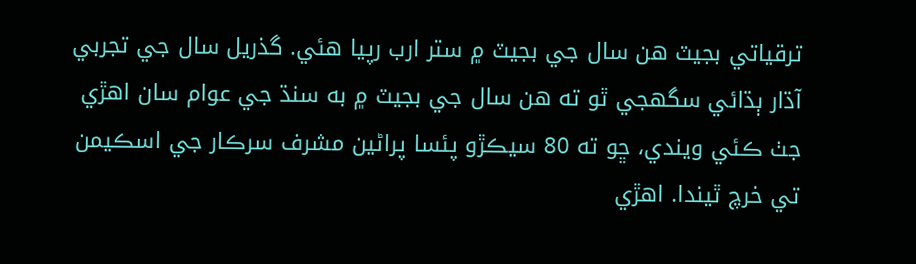ترقياتي بجيٽ هن سال جي بجيٽ ۾ ستر ارب رپيا هئي. گذريل سال جي تجربي آڌار ٻڌائي سگهجي ٿو ته هن سال جي بجيٽ ۾ به سنڌ جي عوام سان اهڙي جٺ ڪئي ويندي، ڇو ته 80 سيڪڙو پئسا پراڻين مشرف سرڪار جي اسڪيمن تي خرچ ٿيندا. اهڙي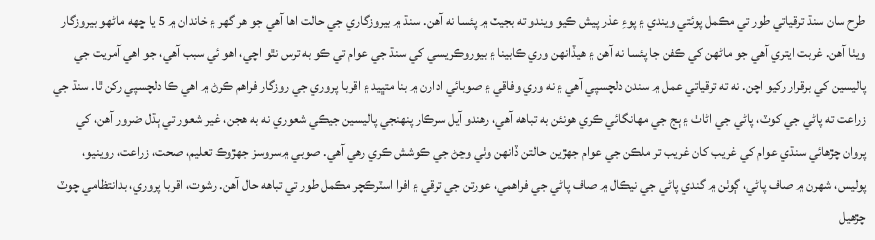طرح سان سنڌ ترقياتي طور تي مڪمل پوئتي ويندي ۽ پوءِ عذر پيش ڪيو ويندو ته بجيٽ ۾ پئسا نه آهن. سنڌ ۾ بيروزگاري جي حالت اها آهي جو هر گهر ۽ خاندان ۾ 5 يا ڇهه ماڻهو بيروزگار ويٺا آهن. غربت ايتري آهي جو ماڻهن کي ڪفن جا پئسا نه آهن ۽ هيڏانهن وري ڪابينا ۽ بيوروڪريسي کي سنڌ جي عوام تي ڪو به ترس نٿو اچي، اهو ئي سبب آهي، جو اهي آمريت جي پاليسين کي برقرار رکيو اچن. نه ته ترقياتي عمل ۾ سندن دلچسپي آهي ۽ نه وري وفاقي ۽ صوبائي ادارن ۾ بنا متڀيد ۽ اقربا پروري جي روزگار فراهم ڪرڻ ۾ اهي ڪا دلچسپي رکن ٿا. سنڌ جي زراعت ته پاڻي جي کوٽ، پاڻي جي اڻاٺ ۽ ٻج جي مهانگائي ڪري هونئن به تباهه آهي، رهندو آيل سرڪار پنهنجي پاليسين جيڪي شعوري نه به هجن، غير شعور تي ٻڌل ضرور آهن، کي پروان چڙهائي سنڌي عوام کي غريب کان غريب تر ملڪن جي عوام جهڙين حالتن ڏانهن وٺي وڃڻ جي ڪوشش ڪري رهي آهي. صوبي ۾سروسز جهڙوڪ تعليم، صحت، زراعت، روينيو، پوليس، شهرن ۾ صاف پاڻي، ڳوٺن ۾ گندي پاڻي جي نيڪال ۾ صاف پاڻي جي فراهمي، عورتن جي ترقي ۽ افرا اسٽرڪچر مڪمل طور تي تباهه حال آهن. رشوت، اقربا پروري، بدانتظامي چوٽ چڙهيل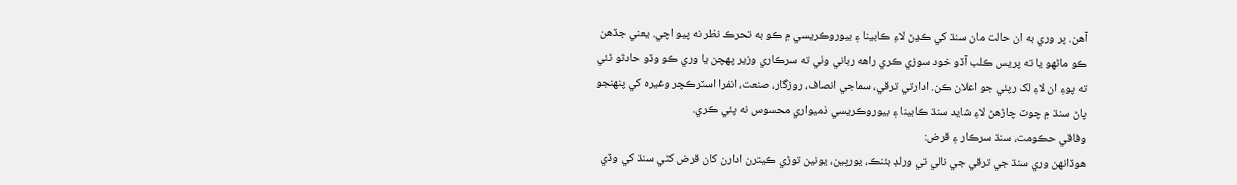آهن. پر وري به ان حالت مان سنڌ کي ڪڍڻ لاءِ ڪابينا ۽ بيوروڪريسي ۾ ڪو به تحرڪ نظر نه پيو اچي. يعني جڏهن ڪو ماڻهو يا ته پريس ڪلب آڏو خود سوزي ڪري راهه رباني وٺي ته سرڪاري وزير پهچن يا وري ڪو وڏو حادثو ٿئي ته پوءِ ان لاءِ لک رپئي جو اعلان ڪن. ادارتي ترقي، سماجي انصاف، روزگار، صنعت، انفرا اسٽرڪچر وغيره کي پنهنجو پاڻ سنڌ ۾ چوٽ چاڙهڻ لاءِ شايد سنڌ ڪابينا ۽ بيوروڪريسي ذميواري محسوس نه پئي ڪري.
وفاقي حڪومت، سنڌ سرڪار ۽ قرض:
هوڏانهن وري سنڌ جي ترقي جي نالي تي ورلڊ بئنڪ، يورپين، يونين توڙي ڪيترن ادارن کان قرض کڻي سنڌ کي وڏي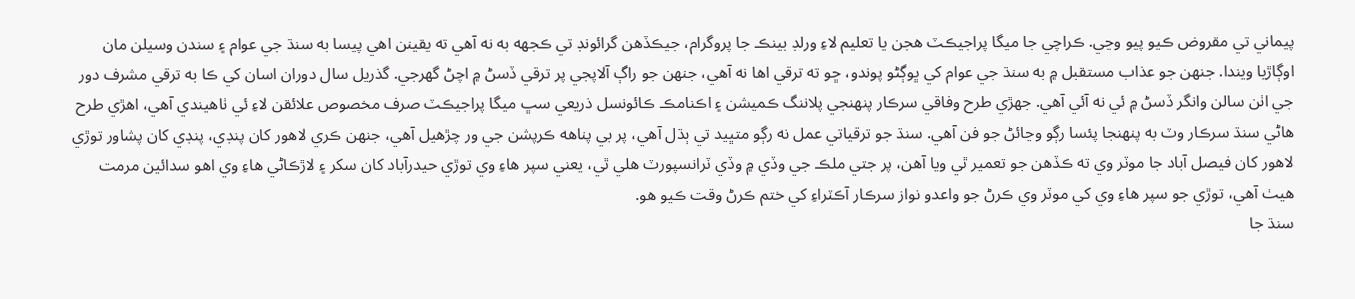پيماني تي مقروض ڪيو پيو وڃي. ڪراچي جا ميگا پراجيڪٽ هجن يا تعليم لاءِ ورلڊ بينڪ جا پروگرام، جيڪڏهن گرائونڊ تي ڪجهه به نه آهي ته يقينن اهي پيسا به سنڌ جي عوام ۽ سندن وسيلن مان اوڳاڙيا ويندا. جنهن جو عذاب مستقبل ۾ به سنڌ جي عوام کي ڀوڳڻو پوندو، ڇو ته ترقي اها نه آهي، جنهن جو راڳ آلاپجي پر ترقي ڏسڻ ۾ اچڻ گهرجي. گذريل سال دوران اسان کي ڪا به ترقي مشرف دور جي اٺن سالن وانگر ڏسڻ ۾ ئي نه آئي آهي. جهڙي طرح وفاقي سرڪار پنهنجي پلاننگ ڪميشن ۽ اڪنامڪ ڪائونسل ذريعي سڀ ميگا پراجيڪٽ صرف مخصوص علائقن لاءِ ئي ٺاهيندي آهي، اهڙي طرح هاڻي سنڌ سرڪار وٽ به پنهنجا پئسا رڳو وڃائڻ جو فن آهي. سنڌ جو ترقياتي عمل نه رڳو متڀيد تي ٻڌل آهي، پر بي پناهه ڪرپشن جي ور چڙهيل آهي، جنهن ڪري لاهور کان پنڊي، پنڊي کان پشاور توڙي لاهور کان فيصل آباد جا موٽر وي ته ڪڏهن جو تعمير ٿي ويا آهن، پر جتي ملڪ جي وڏي ۾ وڏي ٽرانسپورٽ هلي ٿي، يعني سپر هاءِ وي توڙي حيدرآباد کان سکر ۽ لاڙڪاڻي هاءِ وي اهو سدائين مرمت هيٺ آهي، توڙي جو سپر هاءِ وي کي موٽر وي ڪرڻ جو واعدو نواز سرڪار آڪٽراءِ کي ختم ڪرڻ وقت ڪيو هو.
سنڌ جا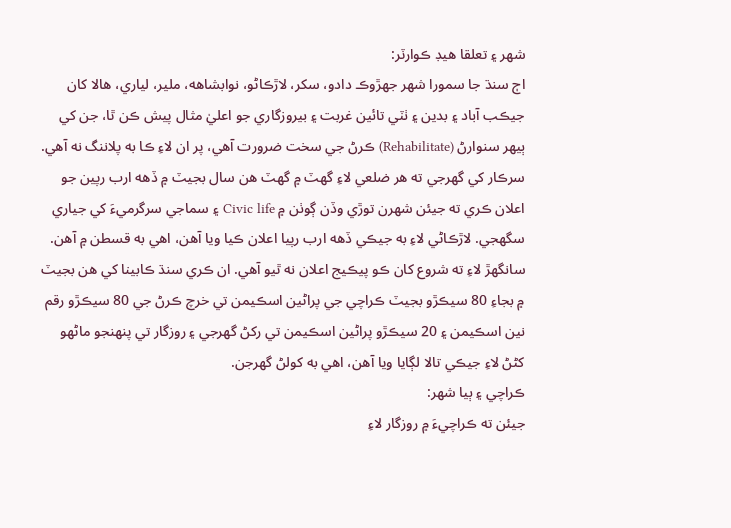شهر ۽ تعلقا هيڊ ڪوارٽر:
اڄ سنڌ جا سمورا شهر جهڙوڪ دادو، سکر، لاڙڪاڻو، نوابشاهه، ملير، لياري، هالا کان جيڪب آباد ۽ بدين ۽ ٺٽي تائين غربت ۽ بيروزگاري جو اعليٰ مثال پيش ڪن ٿا، جن کي ٻيهر سنوارڻ (Rehabilitate) ڪرڻ جي سخت ضرورت آهي، پر ان لاءِ ڪا به پلاننگ نه آهي. سرڪار کي گهرجي ته هر ضلعي لاءِ گهٽ ۾ گهٽ هن سال بجيٽ ۾ ڏهه ارب رپين جو اعلان ڪري ته جيئن شهرن توڙي وڏن ڳوٺن ۾ Civic life ۽ سماجي سرگرميءَ کي جياري سگهجي. لاڙڪاڻي لاءِ به جيڪي ڏهه ارب رپيا اعلان ڪيا ويا آهن، اهي به قسطن ۾ آهن. سانگهڙ لاءِ ته شروع کان ڪو پيڪيج اعلان نه ٿيو آهي. ان ڪري سنڌ ڪابينا کي هن بجيٽ ۾ بجاءِ 80 سيڪڙو بجيٽ ڪراچي جي پراڻين اسڪيمن تي خرچ ڪرڻ جي 80 سيڪڙو رقم نين اسڪيمن ۽ 20 سيڪڙو پراڻين اسڪيمن تي رکڻ گهرجي ۽ روزگار تي پنهنجو ماڻهو کڻڻ لاءِ جيڪي تالا لڳايا ويا آهن، اهي به کولڻ گهرجن.
ڪراچي ۽ ٻيا شهر:
جيئن ته ڪراچيءَ ۾ روزگار لاءِ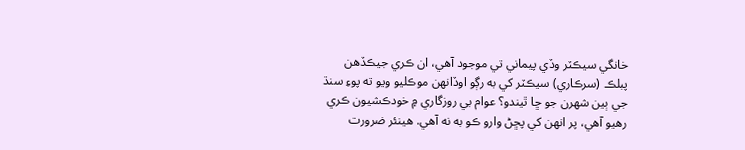خانگي سيڪٽر وڏي پيماني تي موجود آهي، ان ڪري جيڪڏهن پبلڪ (سرڪاري) سيڪٽر کي به رڳو اوڏانهن موڪليو ويو ته پوءِ سنڌ جي ٻين شهرن جو ڇا ٿيندو؟ عوام بي روزگاري ۾ خودڪشيون ڪري رهيو آهي، پر انهن کي پڇڻ وارو ڪو به نه آهي. هينئر ضرورت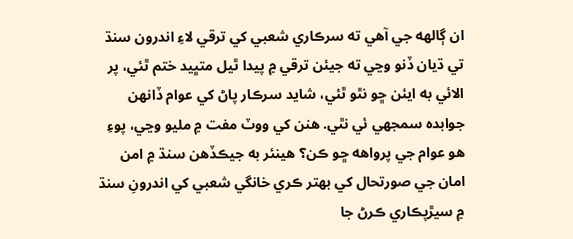ان ڳالهه جي آهي ته سرڪاري شعبي کي ترقي لاءِ اندرون سنڌ تي ڌيان ڏنو وڃي ته جيئن ترقي ۾ پيدا ٿيل متڀيد ختم ٿئي، پر الائي به ايئن ڇو نٿو ٿئي، شايد سرڪار پاڻ کي عوام ڏانهن جوابده سمجهي ئي نٿي. هنن کي ووٽ مفت ۾ مليو وڃي، پوءِ هو عوام جي پرواهه ڇو ڪن؟ هينئر به جيڪڏهن سنڌ ۾ امن امان جي صورتحال کي بهتر ڪري خانگي شعبي کي اندرونِ سنڌ ۾ سيڙپڪاري ڪرڻ جا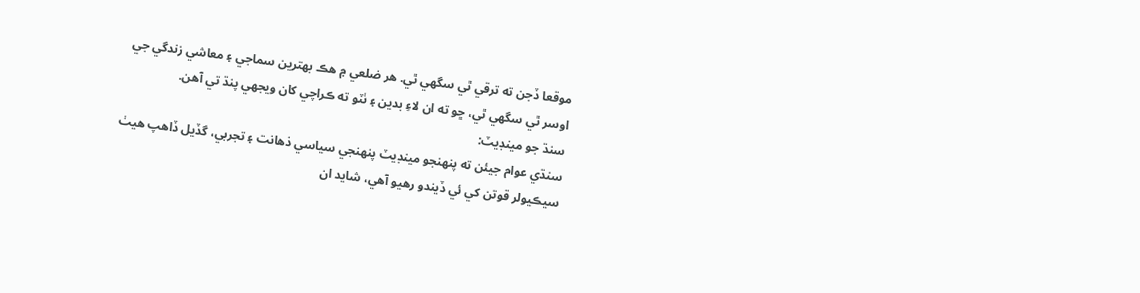موقعا ڏجن ته ترقي ٿي سگهي ٿي. هر ضلعي ۾ هڪ بهترين سماجي ۽ معاشي زندگي جي اوسر ٿي سگهي ٿي، ڇو ته ان لاءِ بدين ۽ ٺٽو ته ڪراچي کان ويجهي پنڌ تي آهن.
سنڌ جو مينڊيٽ:
سنڌي عوام جيئن ته پنهنجو مينڊيٽ پنهنجي سياسي ذهانت ۽ تجربي، گڏيل ڏاهپ هيٺ سيڪيولر قوتن کي ئي ڏيندو رهيو آهي، شايد ان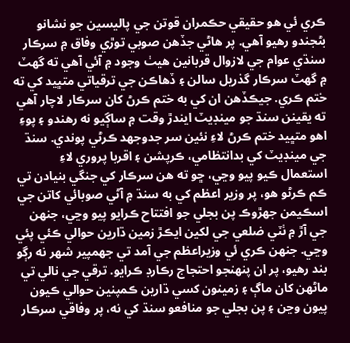ڪري ئي هو حقيقي حڪمران قوتن جي پاليسين جو نشانو بڻجندو رهيو آهي. پر هاڻي جڏهن صوبي توڙي وفاق ۾ سرڪار سنڌي عوام جي لازوال قربانين هيٺ وجود ۾ آئي آهي ته گهٽ ۾ گهٽ سرڪار گذريل سالن ۽ ڏهاڪن جي ترقياتي متڀيد کي ته ختم ڪري. جيڪڏهن ان کي به ختم ڪرڻ کان سرڪار لاچار آهي ته يقينن سنڌ جو مينڊيٽ ايندڙ وقت ۾ ساڳيو نه رهندو ۽ پوءِ اهو متڀيد ختم ڪرڻ لاءِ نئين سر جدوجهد ڪرڻي پوندي. سنڌ جي مينڊيٽ کي بدانتظامي، ڪرپشن ۽ اقربا پروري لاءِ استعمال ڪيو پيو وڃي، ڇو ته هن سرڪار کي جنگي بنيادن تي ڪم ڪرڻو هو، پر وزير اعظم کي به سنڌ ۾ آڻي صوبائي کاتن جي اسڪيمن جهڙوڪ پن بجلي جو افتتاح ڪرايو پيو وڃي، جنهن جي آڙ ۾ ٺٽي ضلعي جي لکين ايڪڙ زمين ڌارين حوالي ڪئي پئي وڃي. جنهن ڪري ئي وزيراعظم جي آمد تي جهمپير شهر نه رڳو بند رهيو، پر ان پنهنجو احتجاج رڪارڊ ڪرايو. ترقي جي نالي تي ماڻهن کان ماڳ ۽ زمينون کسي ڌارين ڪمپنين حوالي ڪيون پيون وڃن ۽ پن بجلي جو منافعو سنڌ کي نه، پر وفاقي سرڪار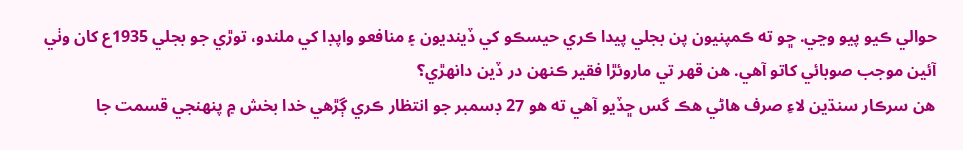حوالي ڪيو پيو وڃي. ڇو ته ڪمپنيون پن بجلي پيدا ڪري حيسڪو کي ڏينديون ۽ منافعو واپڊا کي ملندو، توڙي جو بجلي 1935ع کان وٺي آئين موجب صوبائي کاتو آهي. هن قهر تي ماروئڙا فقير ڪنهن در ڏين دانهڙي؟
هن سرڪار سنڌين لاءِ صرف هاڻي هڪ گس ڇڏيو آهي ته هو 27 ڊسمبر جو انتظار ڪري ڳڙهي خدا بخش ۾ پنهنجي قسمت جا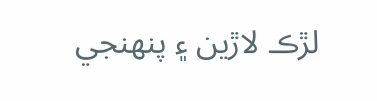لڙڪ لاڙين ۽ پنهنجي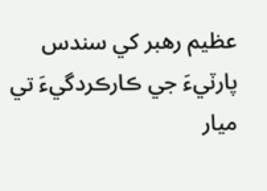عظيم رهبر کي سندس پارٽيءَ جي ڪارڪردگيءَ تي ميار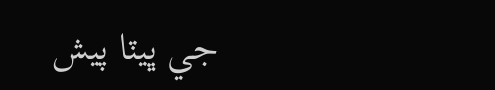جي ڀيٽا پيش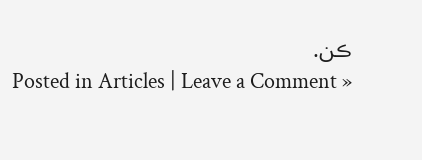ڪن.
Posted in Articles | Leave a Comment »